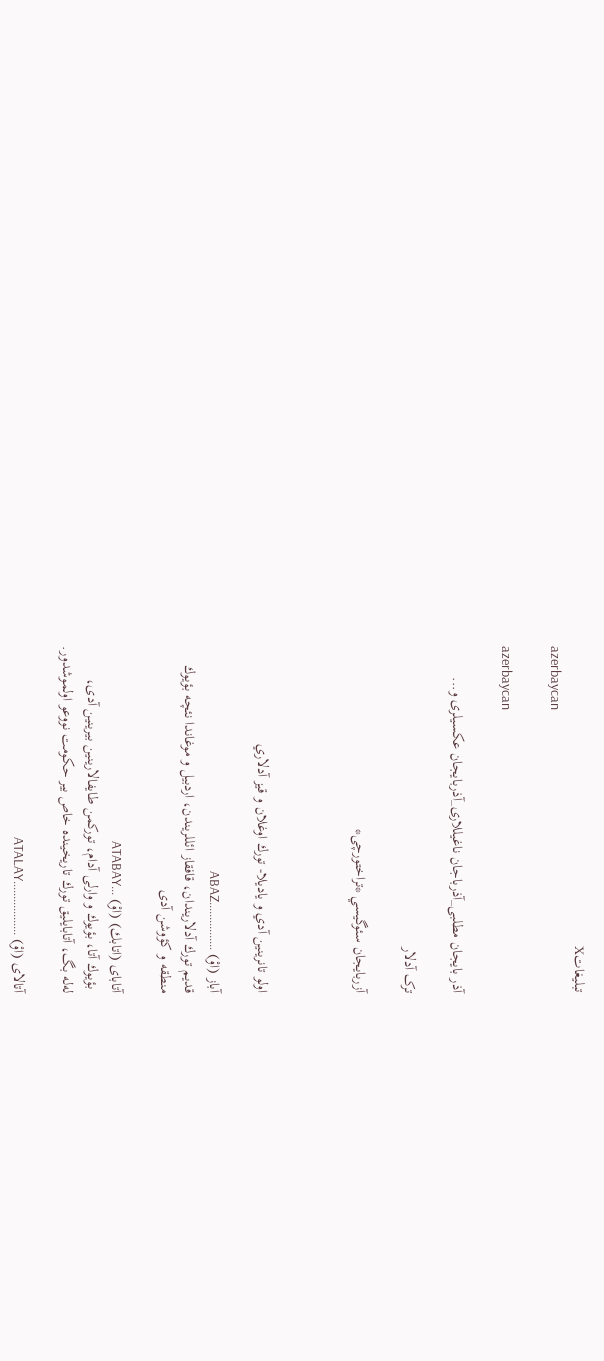تبليغاتX
azerbaycan

azerbaycan

آذر بایجان مطلبی_آذرباجان ناغیللاری_آذربایجان عکسیلری و...

ترک آدلار

آزربايجان سئوگيسي *تراختورچی*



اولو تانرينين آدي و ياديلا- تورك اوغلان و قيز آدلاري

آباز (اوْ) ................ABAZ
قدیم تورك آدلاریندان، قافقاز ائللریندن، اردبیل و موغاندا نئچه بؤیوك
منطقه و كؤوشن آدی

آتابای (اتابك) (اوْ) ...ATABAY
 بؤیوك آتا، بؤیوك و وارلی آدام، توركمن طایفالارینین بیرینین آدی،
له‌له بگ، آتابایلیق تورك تاریخینده خاص بیر حكومت نووعو اولموشدور.

آتالای (اوْ) ..................ATALAY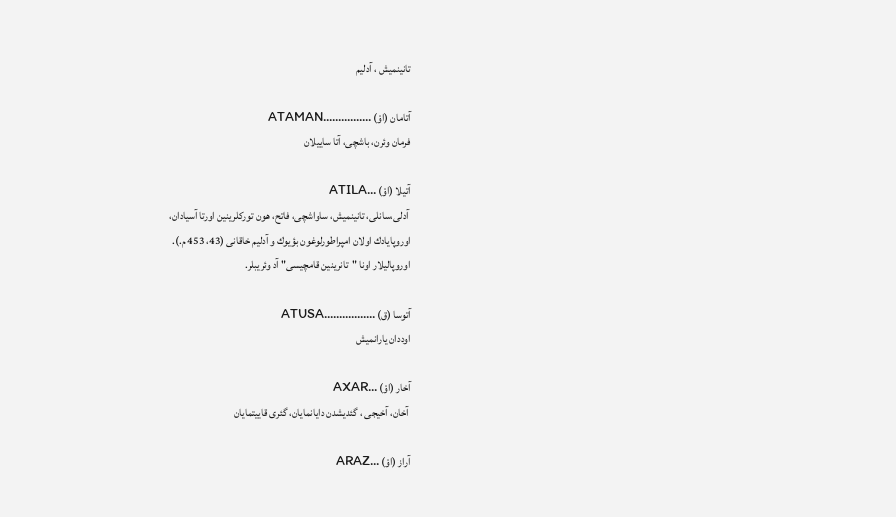تانینمیش ، آدلیم

آتامان (اوْ) ................ATAMAN
فرمان وئرن، باشچی، آتا ساییلان

آتیلا (اوْ) ...ATILA
 آدلی،سانلی، تانینمیش، ساواشچی، فاتح، هون توركلرینین اورتا آسیادان،
اوروپایادك اولان امپراطورلوغون بؤیوك و آدلیم خاقانی (43، 453 م.).
اوروپالیلار اونا "تانرینین قامچیسی" آد وئریبلر.

آتوسا (ق) .................ATUSA
اوددان یارانمیش

آخار (اوْ) ...AXAR
 آخان، آخیجی ، گئدیشدن دایانمایان، گئری قاییتمایان

آراز (اوْ) ...ARAZ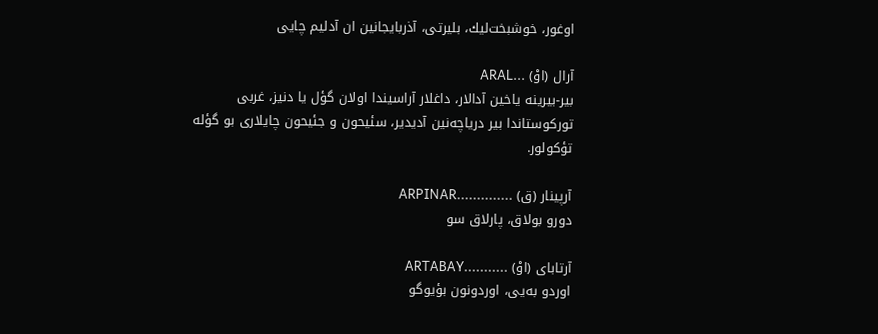اوغور، خوشبخت‌لیك، بلیرتی، آذربایجانین ان آدلیم چایی

آرال (اوْ) ...ARAL
بیر-بیرینه یاخین آدالار، داغلار آراسیندا اولان گؤل یا دنیز، غربی
توركوستاندا بیر دریاچه‌نین آدیدیر، سئیحون و جئیحون چایلاری بو گؤله
تؤكولور.

آرپینار (ق) ..............ARPINAR
دورو بولاق، پارلاق سو

آرتابای (اوْ) ...........ARTABAY
اوردو به‌یی، اوردونون بؤیوگو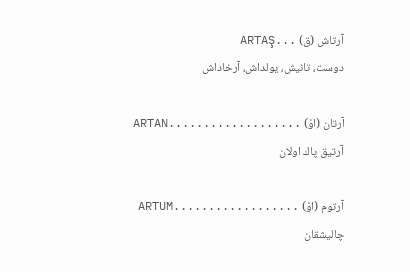آرتاش (ق) ...ARTAŞ
دوست، تانیش، یولداش، آرخاداش

آرتان (اوْ) ...................ARTAN
آرتیق پاك اولان

آرتوم (اوْ) ..................ARTUM
چالیشقان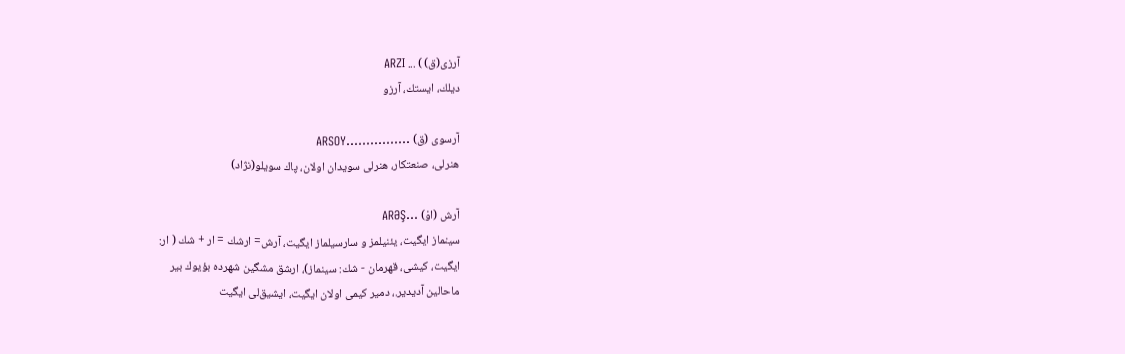آرزی(ق) ) ... ARZI
دیلك، ایستك، آرزو

آرسوی (ق) ................ARSOY
هنرلی، صنعتكار، هنرلی سویدان اولان، پاك سویلو(نژاد)

آرش (اوْ) ...ARƏŞ
سینماز ایگیت، یئنیلمز و سارسیلماز ایگیت، آرش= ارشك = ار + شك ( ار:
ایگیت، كیشی، قهرمان - شك: سینماز)، ارشق مشگین شهرده بؤیوك بیر
ماحالین آدیدیر.، دمیر كیمی اولان ایگیت، ایشیق‌لی ایگیت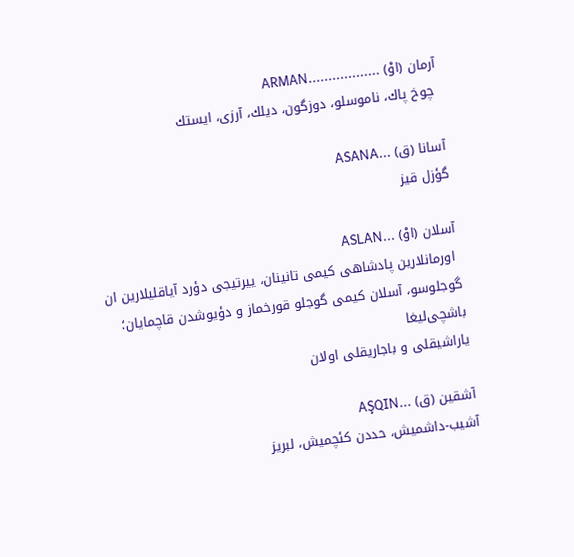آرمان (اوْ) ..................ARMAN
 چوخ پاك، ناموسلو، دوزگون، دیلك، آرزی، ایستك

آسانا (ق) ...ASANA
گؤزل قیز

آسلان (اوْ) ...ASLAN
 اورمانلارین پادشاهی كیمی تانینان، ییرتیجی دؤرد آیاقلیلارین ان
گوجلوسو، آسلان كیمی گوجلو قورخماز و دؤیوشدن قاچمایان؛
باشچی‌لیغا
یاراشیقلی و باجاریقلی اولان

آشقین (ق) ...AŞQIN
آشیب-داشمیش، حددن كئچمیش، لبریز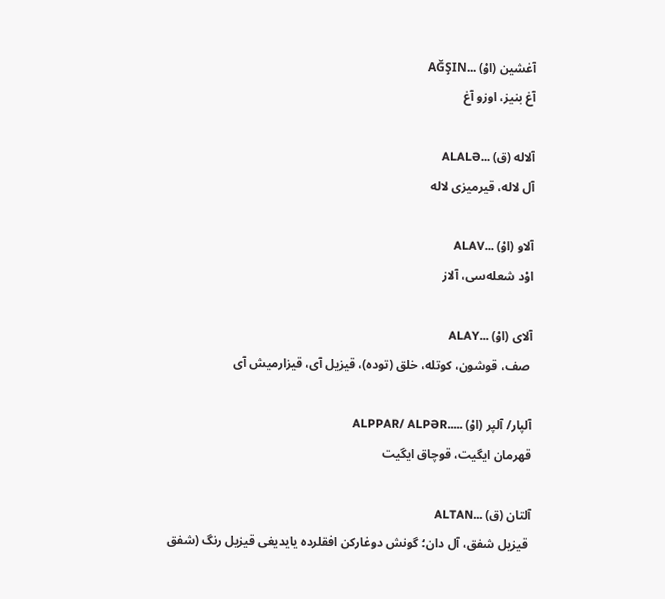آغشین (اوْ) ...AĞŞIN
آغ بنیز، اوزو آغ

آلاله (ق) ...ALALƏ
آل لاله، قیرمیزی لاله

آلاو (اوْ) ...ALAV
اوْد شعله‌سی، آلاز

آلای (اوْ) ...ALAY
 صف، قوشون، كوتله، خلق (توده)، قیزیل آی، قیزارمیش آی

آلپار/ آلپر (اوْ) .....ALPPAR/ ALPƏR
قهرمان ایگیت، قوچاق ایگیت

آلتان (ق) ...ALTAN
 قیزیل شفق، آل دان؛ گونش دوغاركن افقلرده یایدیغی قیزیل رنگ (شفق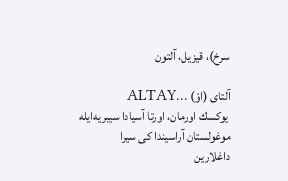سرخ)، قیزیل، آلتون

آلتای (اوْ) ...ALTAY
 یوكسك اورمان، اورتا آسیادا سیبریه‌ایله موغولستان آراسیندا كی سیرا
داغلارین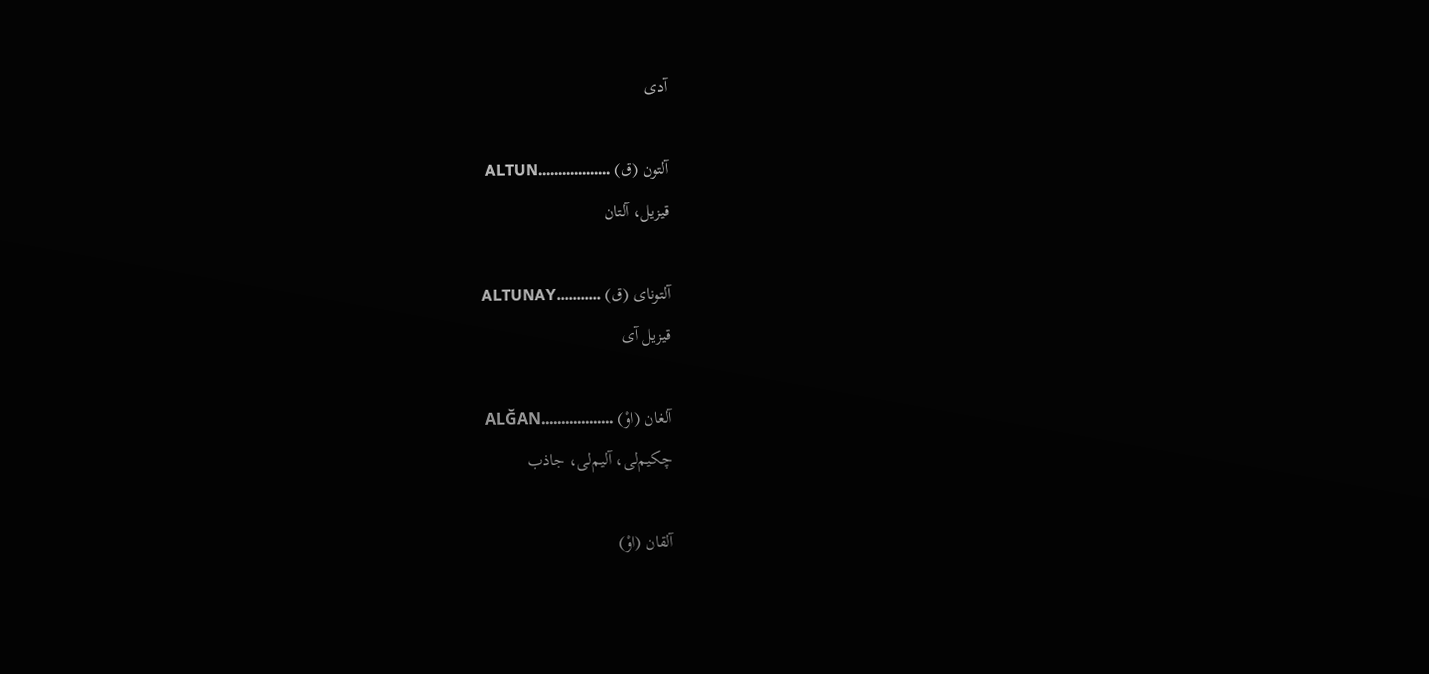آدی

آلتون (ق) ..................ALTUN
قیزیل، آلتان

آلتونای (ق) ...........ALTUNAY
قیزیل آی

آلغان (اوْ) ..................ALĞAN
چكیم‌لی، آلیم‌لی، جاذب

آلقان (اوْ)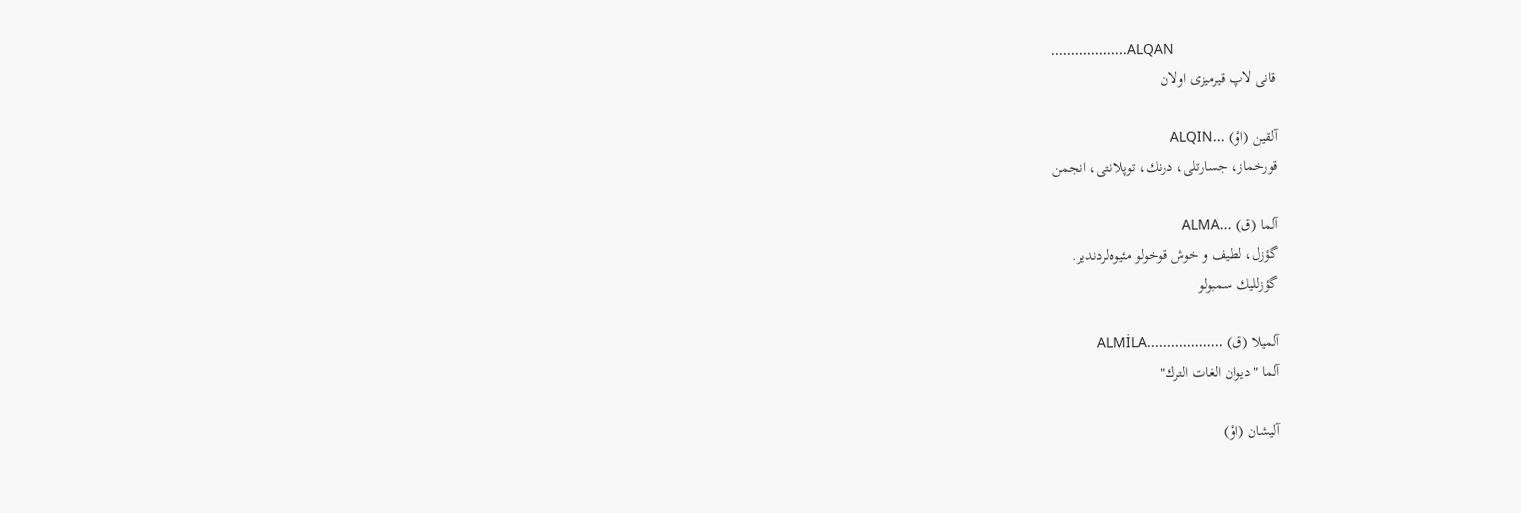...................ALQAN
قانی لاپ قیرمیزی اولان

آلقین (اوْ) ...ALQIN
قورخماز، جسارتلی، درنك، توپلانتی، انجمن

آلما (ق) ...ALMA
گؤزل، لطیف و خوش قوخولو مئیوه‌لردندیر.
گؤز‌للیك سمبولو

آلمیلا (ق) ...................ALMİLA
آلما "دیوان الغات الترك"

آلیشان (اوْ)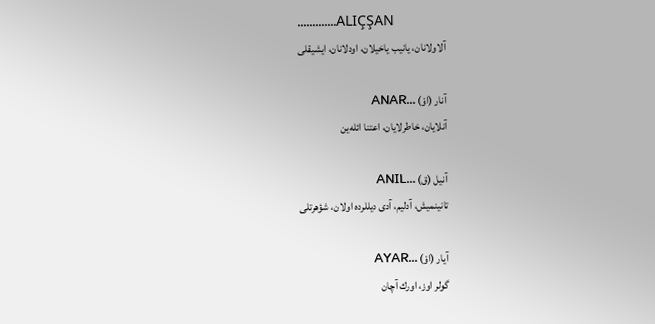.............ALIÇŞAN
آلاولانان، یانیب یاخیلان، اودلانان، ایشیقلی

آنار (اوْ) ...ANAR
آنلایان، خاطرلایان، اعتنا ائله‌ین

آنیل (ق) ...ANIL
تانینمیش، آدلیم، آدی دیللرده اولان، شؤهرتلی

آیار (اوْ) ...AYAR
گولر اوز، اور‌ك آچان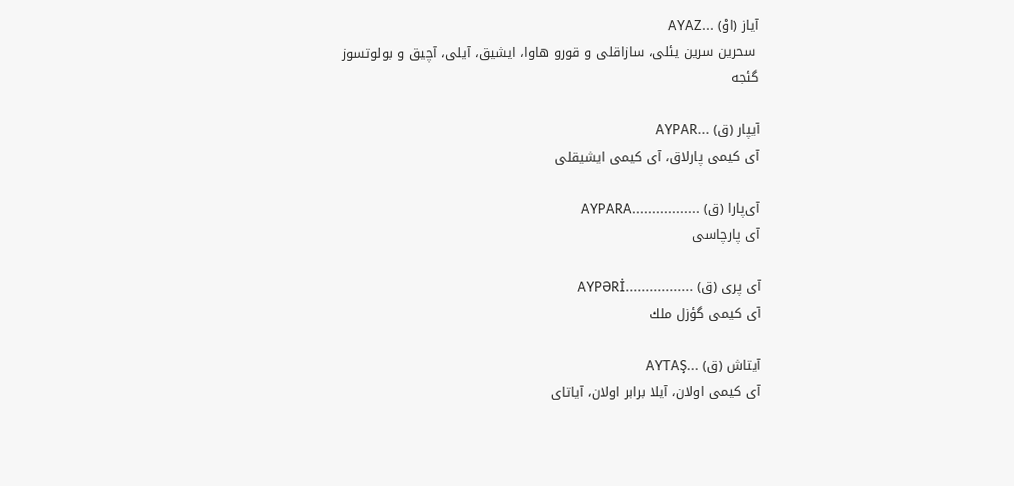آیاز (اوْ) ...AYAZ
 سحرین سرین یئلی، سازاقلی و قورو هاوا، ایشیق، آیلی، آچیق و بولوتسوز
گئجه

آیپار (ق) ...AYPAR
آی كیمی پارلاق، آی كیمی ایشیقلی

آی‌پارا (ق) .................AYPARA
آی پارچاسی

آی پری (ق) .................AYPƏRİ
آی كیمی گؤزل ملك

آیتاش (ق) ...AYTAŞ
آی كیمی اولان، آیلا برابر اولان، آیاتای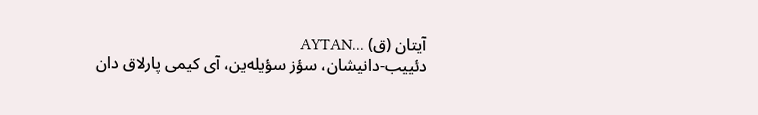آیتان (ق) ...AYTAN
دئییب-دانیشان، سؤز سؤیله‌ین، آی كیمی پارلاق دان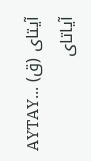آیتای (ق) ...AYTAY
آیاتای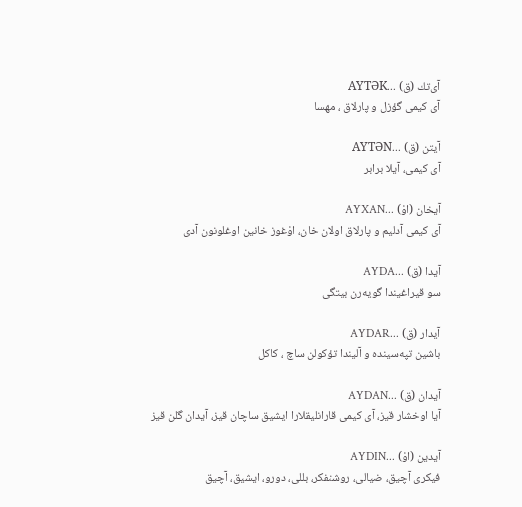آی‌تك (ق) ...AYTƏK
آی كیمی گؤزل و پارلاق ، مهسا

آیتن (ق) ...AYTƏN
آی كیمی، آیلا برابر

آیخان (اوْ) ...AYXAN
آی كیمی آدلیم و پارلاق اولان خان، اوْغوز خانین اوغلونون آدی

آیدا (ق) ...AYDA
سو قیراغیندا گویه‌رن بیتگی

آیدار (ق) ...AYDAR
باشین تپه‌سینده و آلیندا تؤكولن ساچ ، كاكل

آیدان (ق) ...AYDAN
آیا اوخشار قیز، آی كیمی قارانلیقلارا ایشیق ساچان قیز، آیدان گلن قیز

آیدین (اوْ) ...AYDIN
فیكری آچیق، ضیالی، روشنفكر، بللی، دورو، ایشیق، آچیق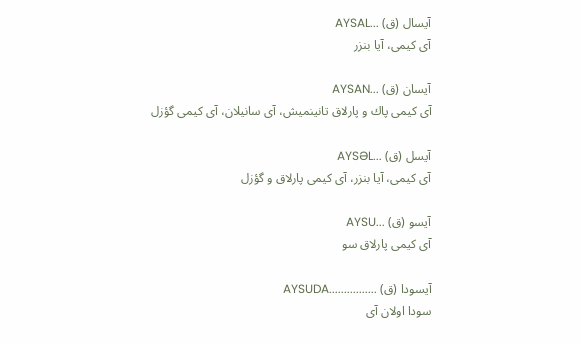آیسال (ق) ...AYSAL
آی كیمی، آیا بنزر

آیسان (ق) ...AYSAN
آی كیمی پاك و پارلاق تانینمیش، آی سانیلان، آی كیمی گؤزل

آیسل (ق) ...AYSƏL
آی كیمی، آیا بنزر، آی كیمی پارلاق و گؤزل

آیسو (ق) ...AYSU
آی كیمی پارلاق سو

آیسودا (ق) ................AYSUDA
سودا اولان آی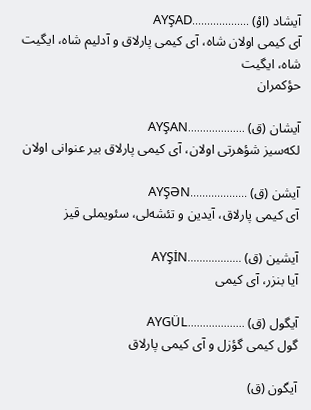آیشاد (اوْ) ...................AYŞAD
آی كیمی اولان شاه، آی كیمی پارلاق و آدلیم شاه، ایگیت شاه، ایگیت
حؤكمران

آیشان (ق) ...................AYŞAN
لكه‌سیز شؤهرتی اولان، آی كیمی پارلاق بیر عنوانی اولان

آیشن (ق) ...................AYŞƏN
آی كیمی پارلاق، آیدین و تئشه‌لی، سئویملی قیز

آیشین (ق) ..................AYŞİN
آیا بنزر، آی كیمی

آیگول (ق) ...................AYGÜL
گول كیمی گؤزل و آی كیمی پارلاق

آیگون (ق)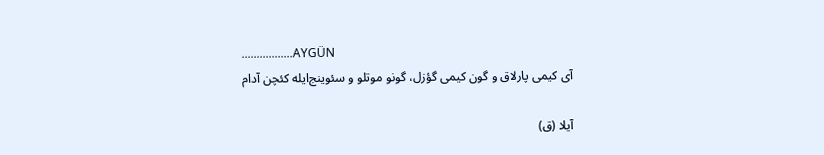.................AYGÜN
آی كیمی پارلاق و گون كیمی گؤزل، گونو موتلو و سئوینج‌ایله كئچن آدام

آیلا (ق)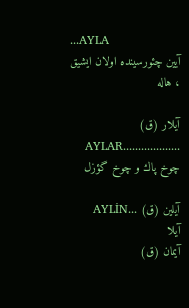...AYLA
آیین چئورسینده اولان ایشیق ، هاله

آیلار (ق) ...................AYLAR
چوخ پاك و چوخ گؤزل

آیلین (ق) ...AYLİN
آیلا
آیمان (ق)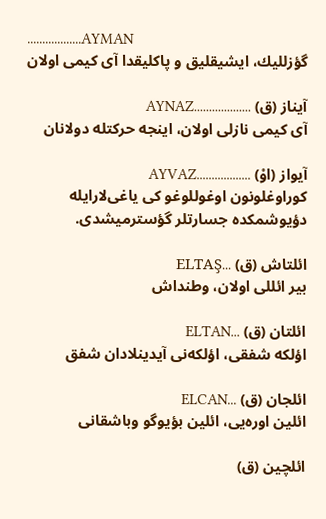..................AYMAN
گؤز‌للیك، ایشیقلیق و پاكلیقدا آی كیمی اولان

آیناز (ق) ...................AYNAZ
آی كیمی نازلی اولان، اینجه حركتله دولانان

آیواز (اوْ) ..................AYVAZ
كوراوغلونون اوغوللوغو كی یاغی‌لارایله دؤیوشمكده جسارتلر گؤسترمیشدی.

ائلتاش (ق) ...ELTAŞ
بیر ائللی اولان، وطنداش

ائلتان (ق) ...ELTAN
اؤلكه شفقی، اؤلكه‌نی آیدینلادان شفق

ائلجان (ق) ...ELCAN
ائلین اوره‌یی، ائلین بؤیوگو وباشقانی

ائلچین (ق)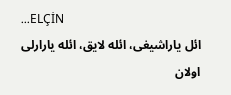...ELÇİN
ائل یاراشیغی، ائله لایق، ائله یارارلی اولان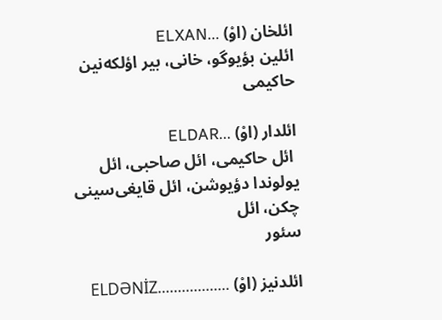ائلخان (اوْ) ...ELXAN
ائلین بؤیوگو، خانی، بیر اؤلكه‌نین حاكیمی

ائلدار (اوْ) ...ELDAR
 ائل حاكیمی، ائل صاحبی، ائل یولوندا دؤیوشن، ائل قایغی‌سینی چكن، ائل
سئور

ائلدنیز (اوْ) ..................ELDƏNİZ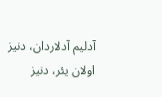آدلیم آدلاردان، دنیز اولان یئر، دنیز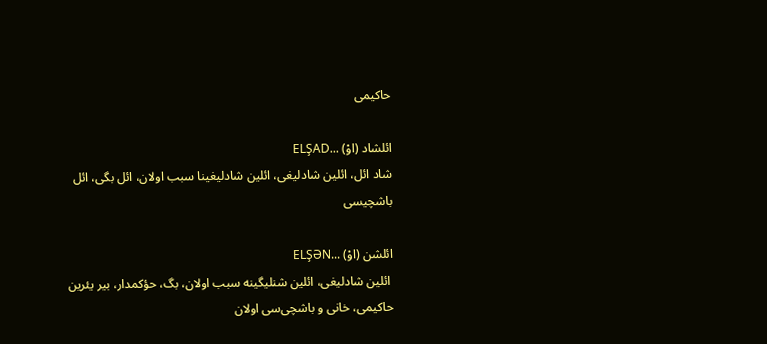حاكیمی

ائلشاد (اوْ) ...ELŞAD
شاد ائل، ائلین شادلیغی، ائلین شادلیغینا سبب اولان، ائل بگی، ائل
باشچیسی

ائلشن (اوْ) ...ELŞƏN
 ائلین شادلیغی، ائلین شنلیگینه سبب اولان، بگ، حؤكمدار، بیر یئرین
حاكیمی، خانی و باشچی‌سی اولان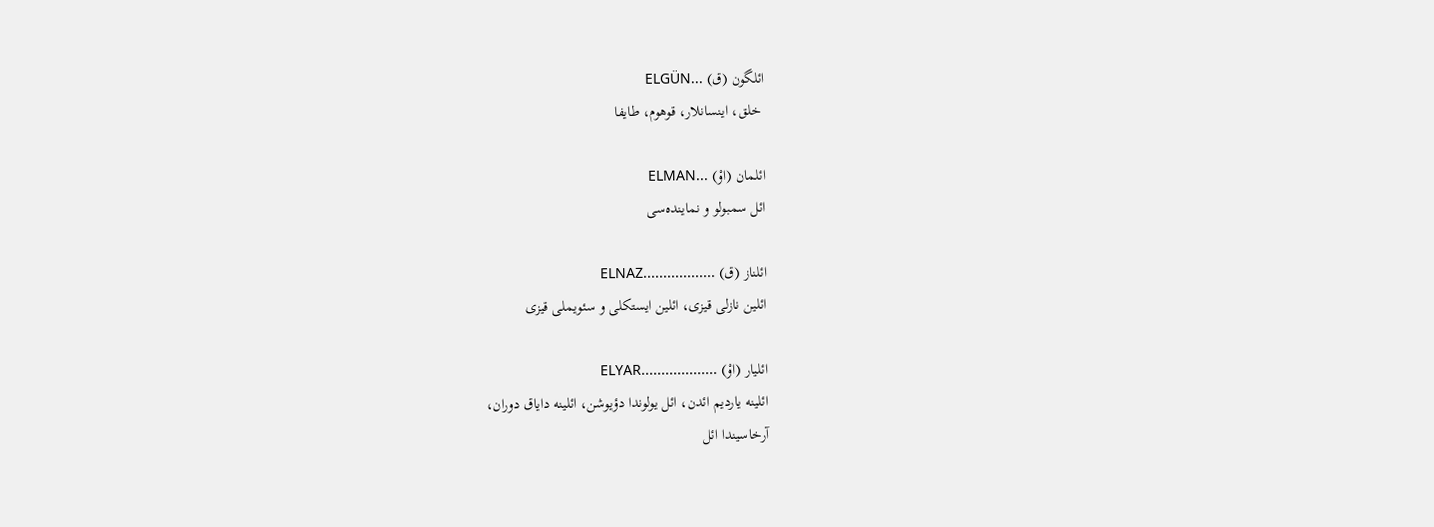ائلگون (ق) ...ELGÜN
 خلق، اینسانلار، قوهوم، طایفا

ائلمان (اوْ) ...ELMAN
ائل سمبولو و نماینده‌سی

ائلناز (ق) ..................ELNAZ
ائلین نازلی قیزی، ائلین ایستكلی و سئویملی قیزی

ائلیار (اوْ) ...................ELYAR
ائلینه یاردیم ائدن، ائل یولوندا دؤیوشن، ائلینه دایاق دوران،
آرخاسیندا ائل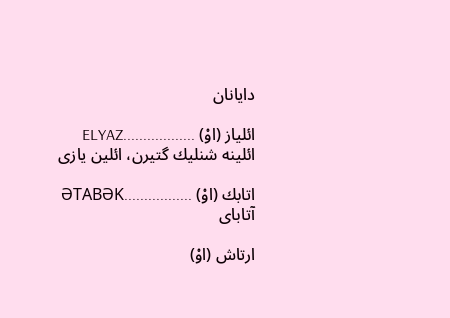دایانان

ائلیاز (اوْ) ..................ELYAZ
ائلینه شنلیك گتیرن، ائلین یازی

اتابك (اوْ) .................ƏTABƏK
آتابای

ارتاش (اوْ)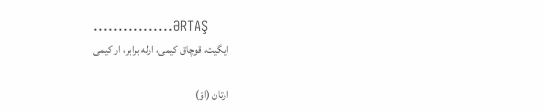................ƏRTAŞ
ایگیت، قوچاق كیمی، ارله برابر، ار كیمی

ارتان (اوْ)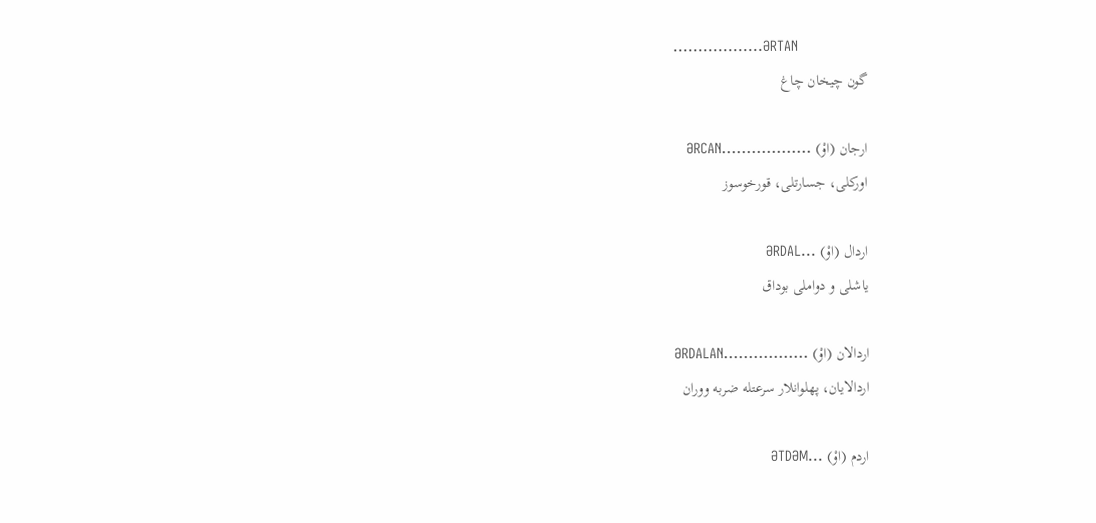..................ƏRTAN
گون چیخان چاغ

ارجان (اوْ) ..................ƏRCAN
اور‌كلی، جسارتلی، قورخوسوز

اردال (اوْ) ...ƏRDAL
یاشلی و دواملی بوداق

اردالان (اوْ) .................ƏRDALAN
اردالایان، پهلوانلار سرعتله ضربه ووران

اردم (اوْ) ...ƏTDƏM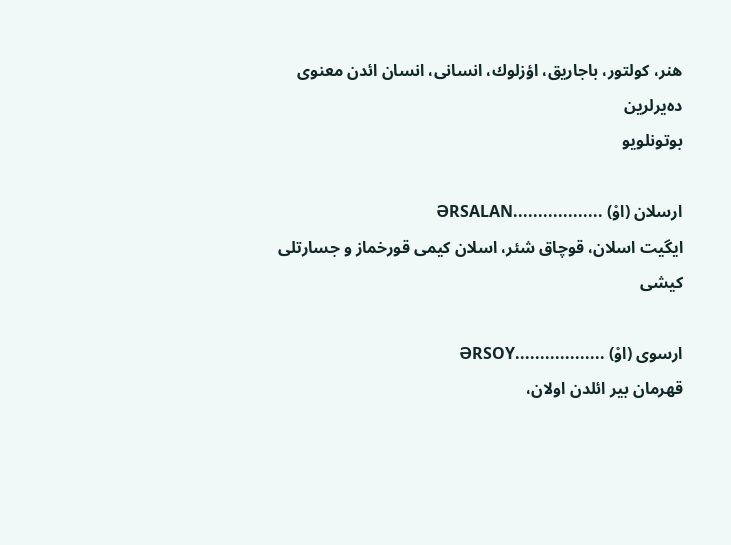هنر، كولتور، باجاریق، اؤزلوك، انسانی، انسان ائدن معنوی ده‌یرلرین
بوتونلویو

ارسلان (اوْ) ..................ƏRSALAN
ایگیت اسلان، قوچاق شئر، اسلان كیمی قورخماز و جسارتلی كیشی

ارسوی (اوْ) ..................ƏRSOY
قهرمان بیر ائلدن اولان،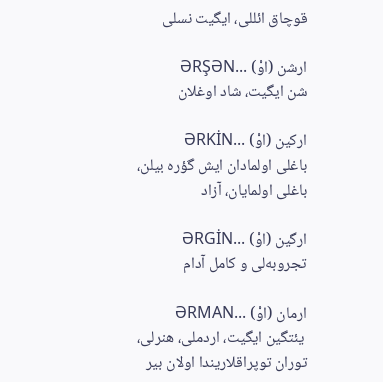قوچاق ائللی، ایگیت نسلی

ارشن (اوْ) ...ƏRŞƏN
شن ایگیت، شاد اوغلان

اركین (اوْ) ...ƏRKİN
باغلی اولمادان ایش گؤره بیلن، باغلی اولمایان، آزاد

ارگین (اوْ) ...ƏRGİN
تجروبه‌لی و كامل آدام

ارمان (اوْ) ...ƏRMAN
 یئتگین ایگیت، اردملی، هنرلی، توران توپراقلاریندا اولان بیر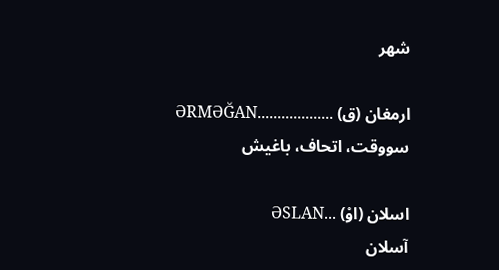شهر

ارمغان (ق) ...................ƏRMƏĞAN
سووقت، اتحاف، باغیش

اسلان (اوْ) ...ƏSLAN
آسلان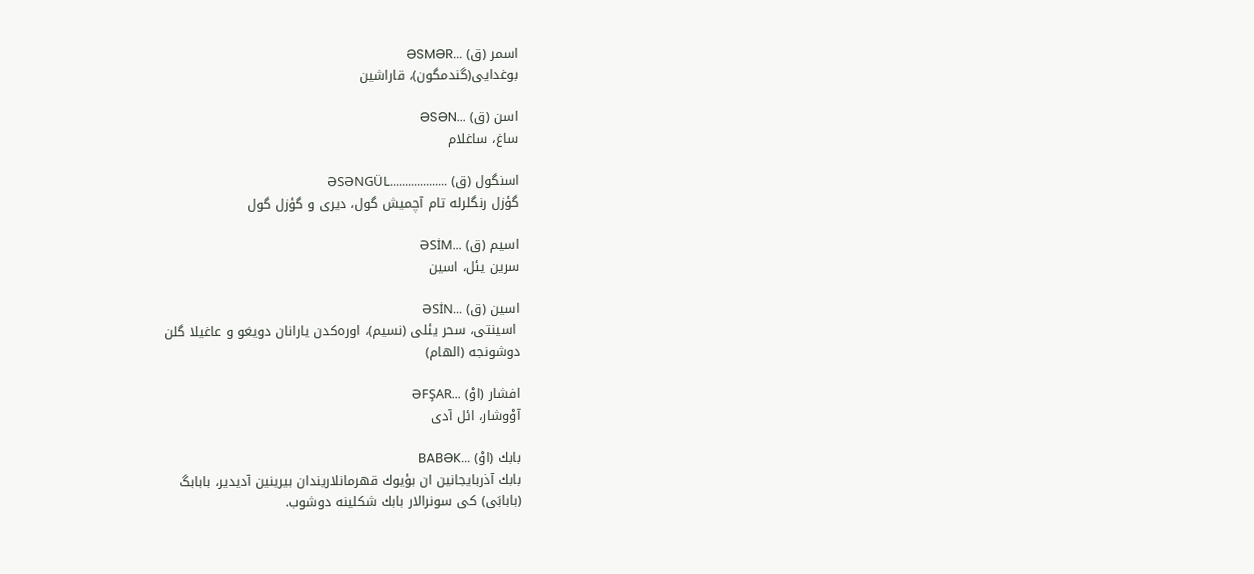اسمر (ق) ...ƏSMƏR
بوغدایی(گندمگون)، قاراشین

اسن (ق) ...ƏSƏN
ساغ، ساغلام

اسنگول (ق) ...................ƏSƏNGÜL
گؤزل رنگلرله تام آچمیش گول، دیری و گؤزل گول

اسیم (ق) ...ƏSİM
سرین یئل، اسین

اسین (ق) ...ƏSİN
 اسینتی، سحر یئلی (نسیم)، اوره‌كدن یارانان دویغو و عاغیلا گلن
دوشونجه (الهام)

افشار (اوْ) ...ƏFŞAR
آوْوشار، ائل آدی

بابك (اوْ) ...BABƏK
بابك آذربایجانین ان بؤیوك قهرمانلاریندان بیرینین آدیدیر، بابابگ
(بابابَی) كی سونرالار بابك شكلینه دوشوب.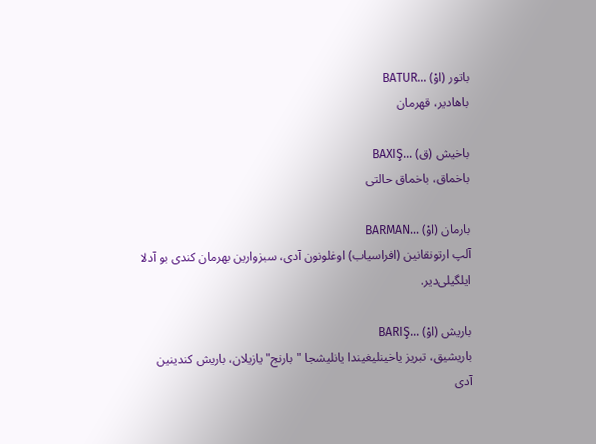باتور (اوْ) ...BATUR
باهادیر، قهرمان

باخیش (ق) ...BAXIŞ
باخماق، باخماق حالتی

بارمان (اوْ) ...BARMAN
آلپ ارتونقانین (افراسیاب) اوغلونون آدی، سبزوارین بهرمان كندی بو آدلا
ایلگیلی‌دیر.

باریش (اوْ) ...BARIŞ
باریشیق، تبریز یاخینلیغیندا یانلیشجا "بارنج" یازیلان، باریش كندینین
آدی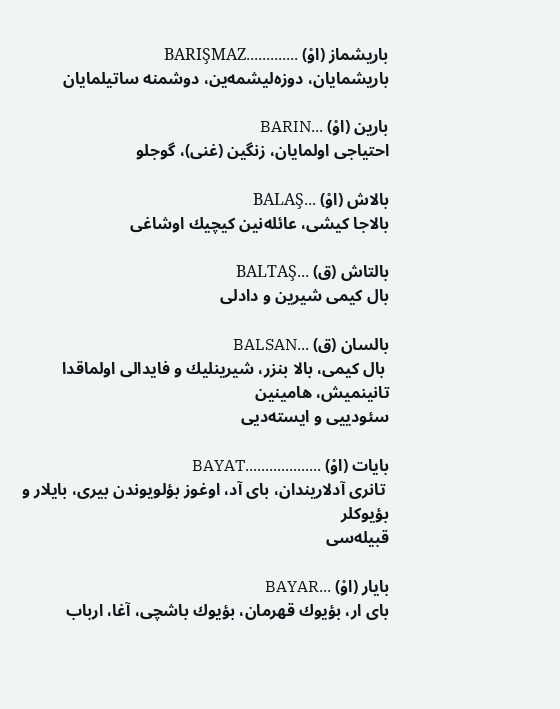باریشماز (اوْ) .............BARIŞMAZ
باریشمایان، دوزه‌لیشمه‌ین، دوشمنه ساتیلمایان

بارین (اوْ) ...BARIN
احتیاجی اولمایان، زنگین (غنی)، گوجلو

بالاش (اوْ) ...BALAŞ
بالاجا كیشی، عائله‌نین كیچیك اوشاغی

بالتاش (ق) ...BALTAŞ
بال كیمی شیرین و دادلی

بالسان (ق) ...BALSAN
 بال كیمی، بالا بنزر، شیرینلیك و فایدالی اولماقدا تانینمیش، هامینین
سئودییی و ایسته‌دیی

بایات (اوْ) ...................BAYAT
 تانری آدلاریندان، بای آد، اوغوز بؤلویوندن بیری، بایلار و بؤیوكلر
قبیله‌سی

بایار (اوْ) ...BAYAR
بای ار، بؤیوك قهرمان، بؤیوك باشچی، آغا، ارباب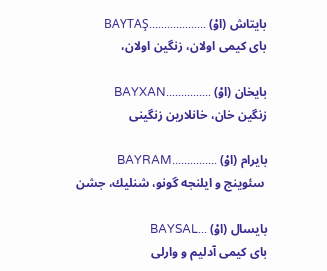بایتاش (اوْ) ...................BAYTAŞ
بای كیمی اولان، زنگین اولان،

بایخان (اوْ) ...............BAYXAN
زنگین خان، خانلارین زنگینی

بایرام (اوْ) ...............BAYRAM
 سئوینج و ایلنجه گونو، شنلیك، جشن

بایسال (اوْ) ...BAYSAL
بای كیمی آدلیم و وارلی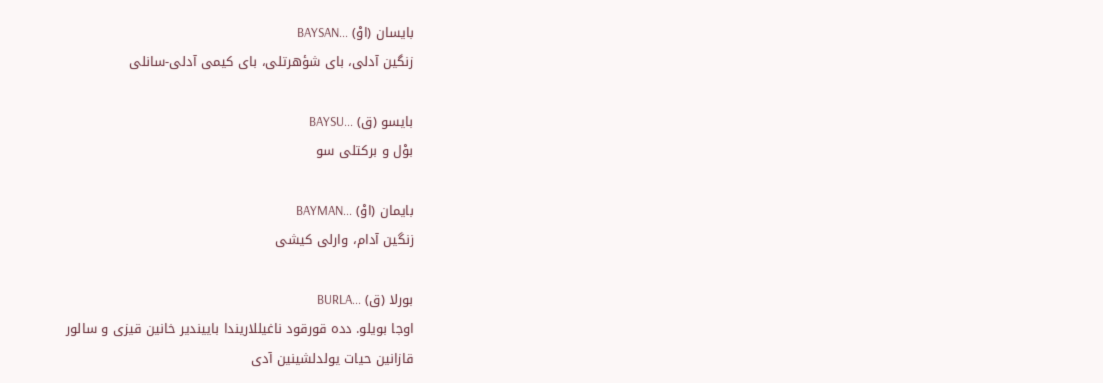بایسان (اوْ) ...BAYSAN
زنگین آدلی، بای شؤهرتلی، بای كیمی آدلی-سانلی

بایسو (ق) ...BAYSU
بوْل و بركتلی سو

بایمان (اوْ) ...BAYMAN
زنگین آدام، وارلی كیشی

بورلا (ق) ...BURLA
اوجا بویلو. دده قورقود ناغیللاریندا باییندیر خانین قیزی و سالور
قازانین حیات یولدلشینین آدی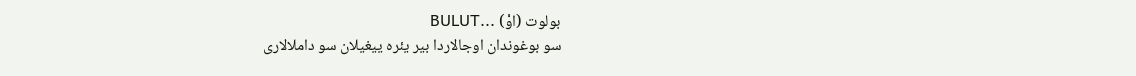بولوت (اوْ) ...BULUT
سو بوغوندان اوجالاردا بیر یئره ییغیلان سو داملالاری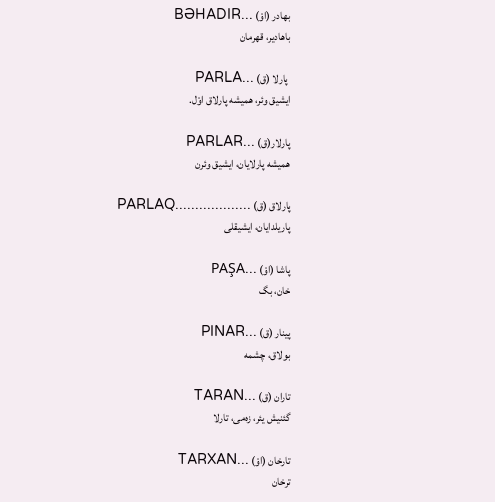بهادر (اوْ) ...BƏHADIR
باهادیر، قهرمان

 پارلا (ق) ...PARLA
ایشیق وئر، همیشه پارلاق اوْل.

پارلار(ق) ...PARLAR
همیشه پارلایان، ایشیق وئرن

پارلاق (ق) ...................PARLAQ
پاریلدایان، ایشیقلی

پاشا (اوْ) ...PAŞA
خان، بگ

پینار (ق) ...PINAR
بولاق، چشمه

تاران (ق) ...TARAN
گئنیش یئر، زه‌می، تارلا

تارخان (اوْ) ...TARXAN
ترخان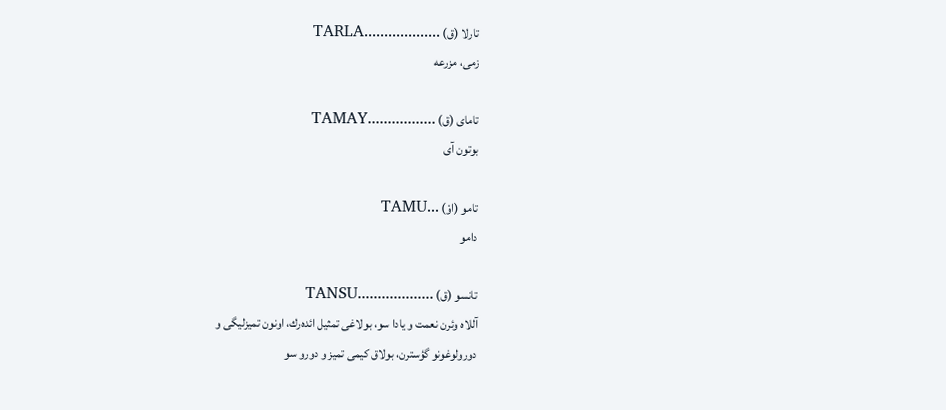تارلا (ق) ...................TARLA
ز‌می، مزرعه

تامای (ق) .................TAMAY
بوتون آی

تامو (اوْ) ...TAMU
دامو

تانسو (ق) ...................TANSU
آللاه وئرن نعمت و یادا سو، بولاغی تمثیل ائده‌رك، اونون تمیزلیگی و
دورولوغونو گؤسترن، بولاق كیمی تمیز و دورو سو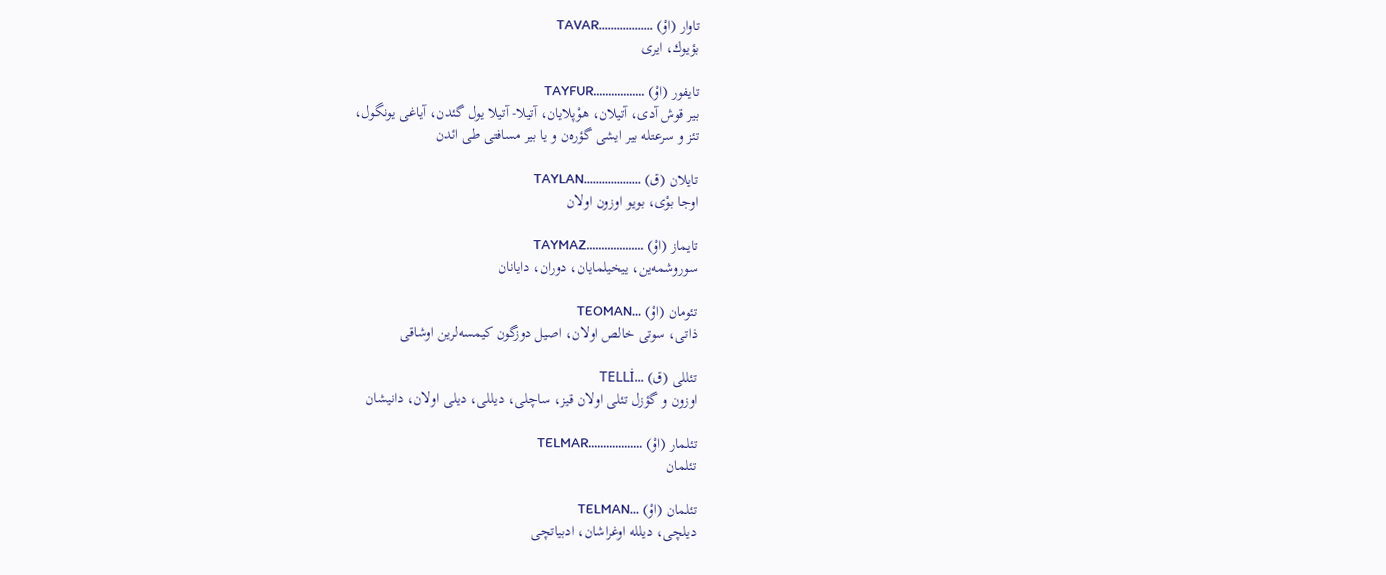تاوار (اوْ) ..................TAVAR
بؤیوك، ایری

تایفور (اوْ) .................TAYFUR
بیر قوش آدی، آتیلان، هوْپلایان، آتیلا- آتیلا یول گئدن، آیاغی یونگول،
تئز و سرعتله بیر ایشی گؤره‌ن و یا بیر مسافتی طی ائدن

تایلان (ق) ...................TAYLAN
اوجا بوْی، بویو اوزون اولان

تایماز (اوْ) ...................TAYMAZ
سوروشمه‌ین، ییخیلمایان، دوران، دایانان

تئومان (اوْ) ...TEOMAN
ذاتی، سوتی خالص اولان، اصیل دوزگون كیمسه‌لرین اوشاقی

تئللی (ق) ...TELLİ
اوزون و گؤزل تئلی اولان قیز، ساچلی، دیللی، دیلی اولان، دانیشان

تئلمار (اوْ) ..................TELMAR
تئلمان

تئلمان (اوْ) ...TELMAN
دیلچی، دیلله اوغراشان، ادبیاتچی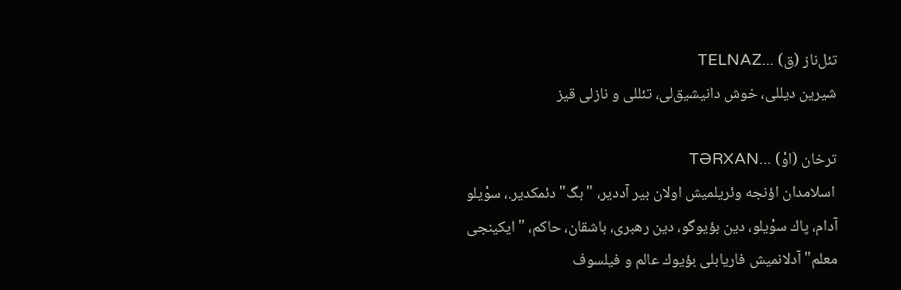تئل‌ناز (ق) ...TELNAZ
شیرین دیللی، خوش دانیشیق‌لی، تئللی و نازلی قیز

ترخان (اوْ) ...TƏRXAN
 اسلامدان اؤنجه وئریلمیش اولان بیر آددیر، "بگ" دئمكدیر.، سوْیلو
آدام، پاك سوْیلو، دین بؤیوگو، دین رهبری، باشقان، حاكم، "ایكینجی
معلم" آدلانمیش فاریابلی بؤیوك عالم و فیلسوف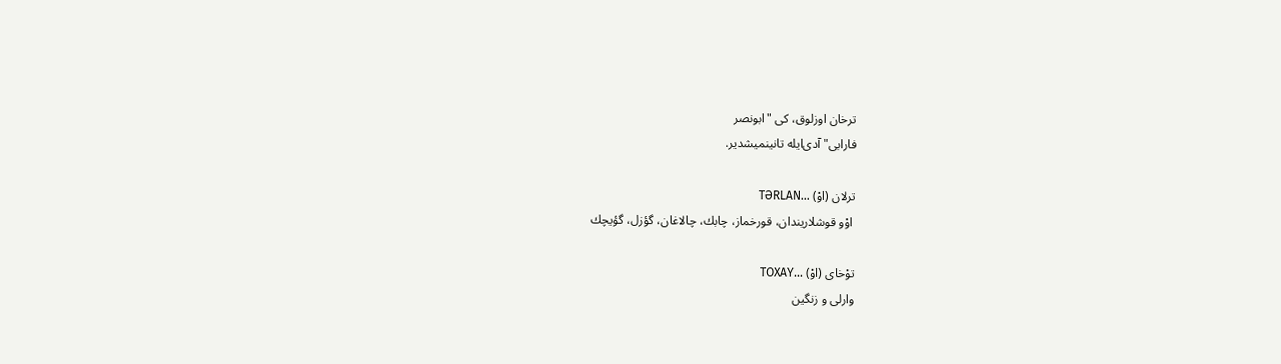ترخان اوزلوق، كی "ابونصر
فارابی" آدی‌ایله تانینمیشدیر.

ترلان (اوْ) ...TƏRLAN
 اوْو قوشلاریندان، قورخماز، چابك، چالاغان، گؤزل، گؤیچك

توْخای (اوْ) ...TOXAY
وارلی و زنگین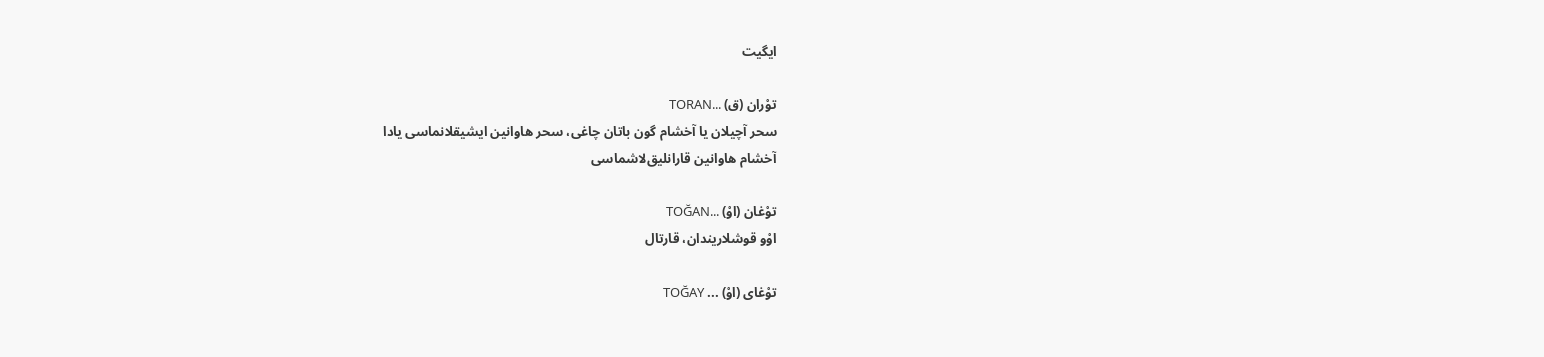ایگیت

توْران (ق) ...TORAN
سحر آچیلان یا آخشام گون باتان چاغی، سحر هاوانین ایشیقلانماسی یادا
آخشام هاوانین قارانلیق‌لاشماسی

توْغان (اوْ) ...TOĞAN
اوْو قوشلاریندان، قارتال

توْغای (اوْ) ... TOĞAY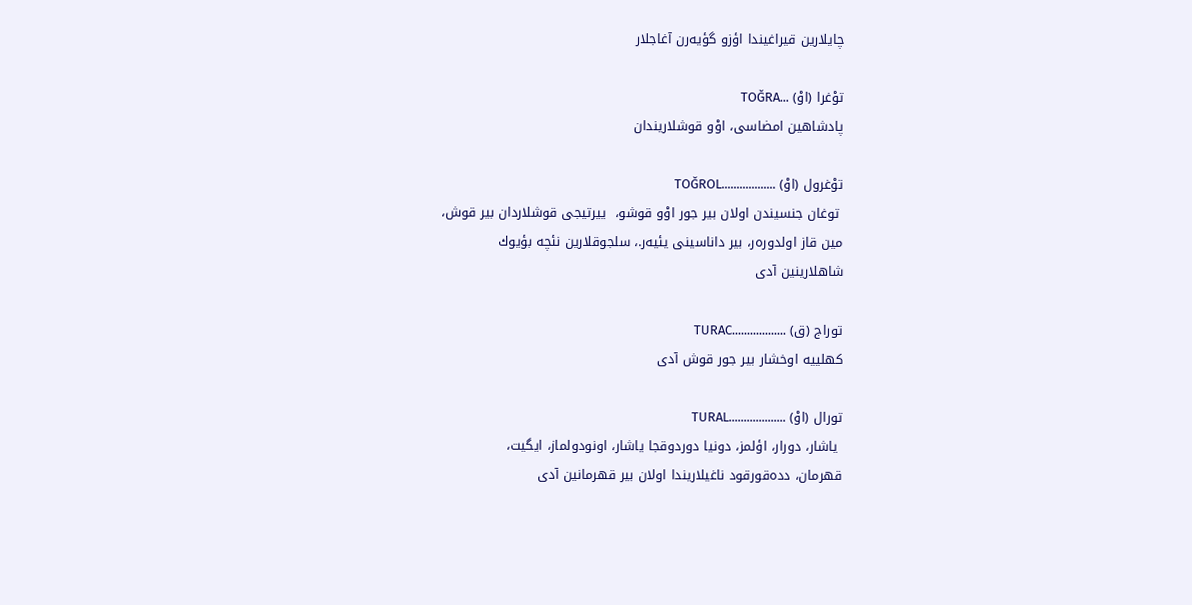چایلارین قیراغیندا اؤزو گؤیه‌رن آغاجلار

توْغرا (اوْ) ...TOĞRA
پادشاهین امضاسی، اوْو قوشلاریندان

توْغرول (اوْ) ..................TOĞROL
 توغان جنسیندن اولان بیر جور اوْو قوشو،  ییرتیجی قوشلاردان بیر قوش،
مین قاز اولدوره‌ر، بیر داناسینی یئیه‌ر.، سلجوقلارین نئچه بؤیوك
شاهلارینین آدی

توراج (ق) ..................TURAC
كهلییه اوخشار بیر جور قوش آدی

تورال (اوْ) ...................TURAL
 یاشار، دورار، اؤلمز، دونیا دوردوقجا یاشار، اونودولماز، ایگیت،
قهرمان، دده‌قورقود ناغیلاریندا اولان بیر قهرمانین آدی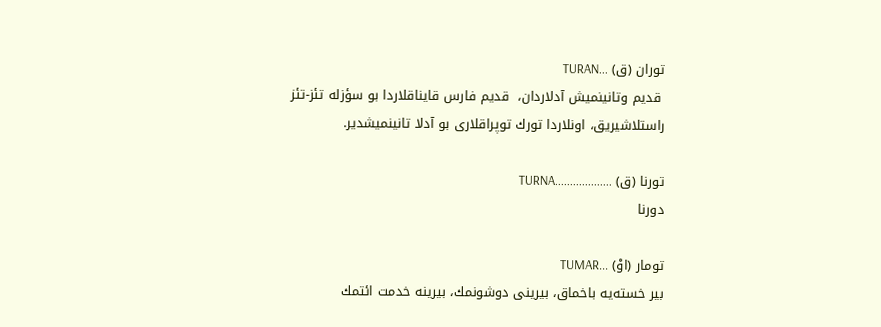توران (ق) ...TURAN
 قدیم وتانینمیش آدلاردان،  قدیم فارس قایناقلاردا بو سؤزله تئز-تئز
راستلاشیریق، اونلاردا تورك توپراقلاری بو آدلا تانینمیشدیر.

تورنا (ق) ...................TURNA
دورنا

تومار (اوْ) ...TUMAR
بیر خسته‌یه باخماق، بیرینی دوشونمك، بیرینه خدمت ائتمك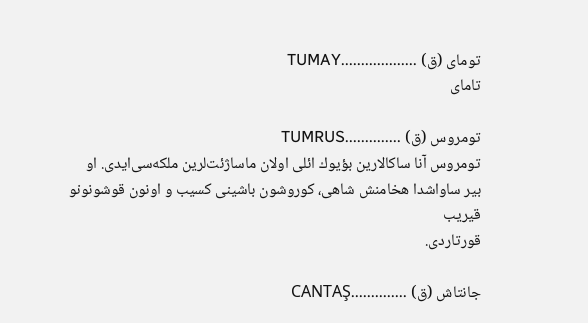تومای (ق) ...................TUMAY
تامای

تومروس (ق) ..............TUMRUS
تومروس آنا ساكالارین بؤیوك ائلی اولان ماساژئت‌لرین ملكه‌سی‌ایدی. او
بیر ساواشدا هخامنش شاهی، كوروشون باشینی كسیب و اونون قوشونونو قیریب
قورتاردی.

جانتاش (ق) ..............CANTAŞ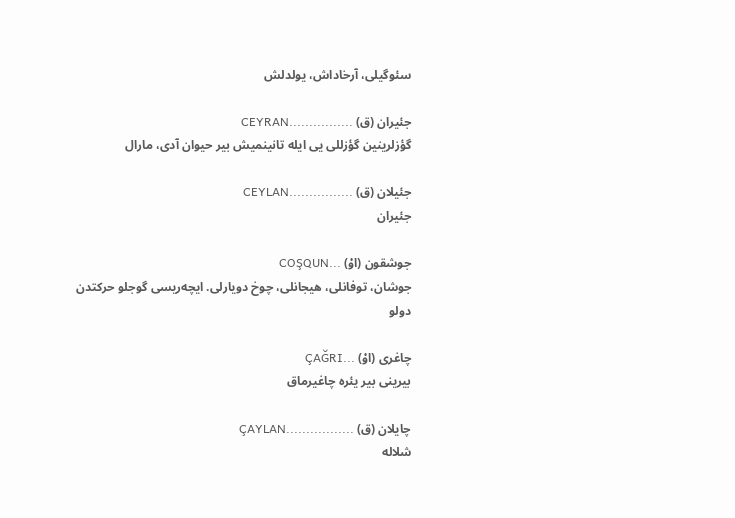سئوگیلی، آرخاداش، یولدلش

جئیران (ق) ................CEYRAN
گؤزلرینین گؤز‌للی یی ایله تانینمیش بیر حیوان آدی، مارال

جئیلان (ق) ................CEYLAN
جئیران

جوشقون (اوْ) ...COŞQUN
جوشان، توفانلی، هیجانلی، چوخ دویارلی. ایچه‌ریسی گوجلو حركتدن دولو

چاغری (اوْ) ...ÇAĞRI
بیرینی بیر یئره چاغیرماق

چایلان (ق) .................ÇAYLAN
شلاله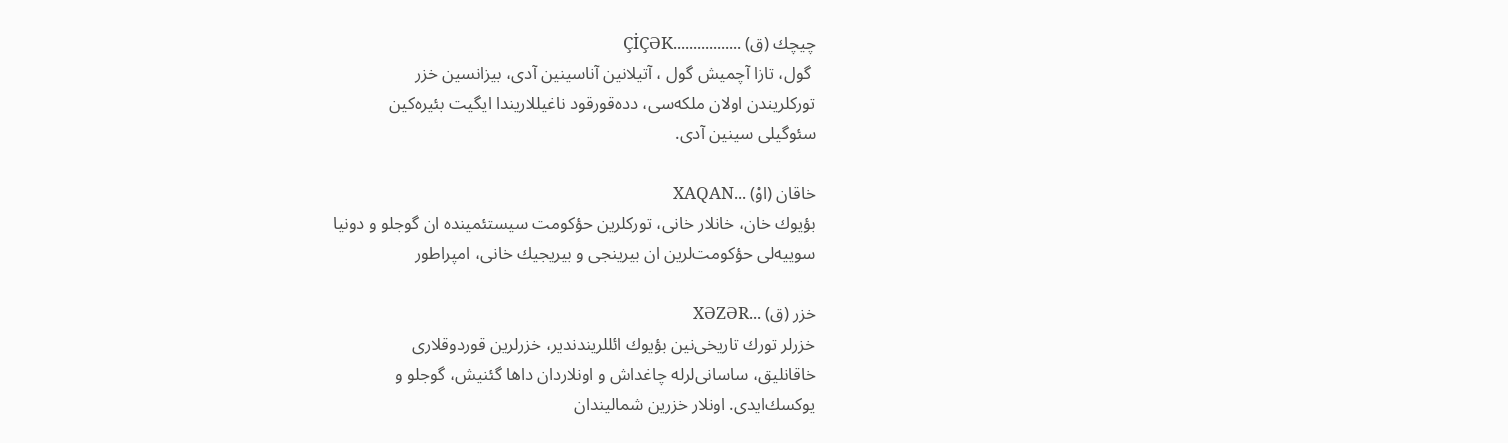چیچك (ق) .................ÇİÇƏK
 گول، تازا آچمیش گول ، آتیلانین آناسینین آدی، بیزانسین خزر
توركلریندن اولان ملكه‌سی، دده‌قورقود ناغیللاریندا ایگیت بئیره‌كین
سئوگیلی سینین آدی.

خاقان (اوْ) ...XAQAN
بؤیوك خان، خانلار خانی، توركلرین حؤكومت سیستئمینده ان گوجلو و دونیا
سوییه‌لی حؤكومت‌لرین ان بیرینجی و بیریجیك خانی، امپراطور

خزر (ق) ...XƏZƏR
خزرلر تورك تاریخی‌نین بؤیوك ائللریندندیر، خزرلرین قوردوقلاری
خاقانلیق، ساسانی‌لرله چاغداش و اونلاردان داها گئنیش، گوجلو و
یوكسك‌ایدی. اونلار خزرین شمالیندان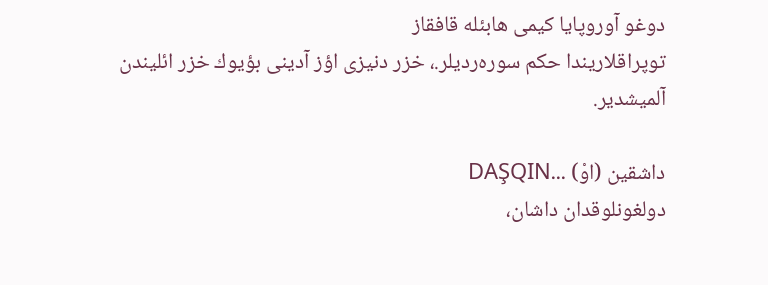دوغو آوروپایا كیمی هابئله قافقاز
توپراقلاریندا حكم سوره‌ردیلر.، خزر دنیزی اؤز آدینی بؤیوك خزر ائلیندن
آلمیشدیر.

داشقین (اوْ) ...DAŞQIN
دولغونلوقدان داشان،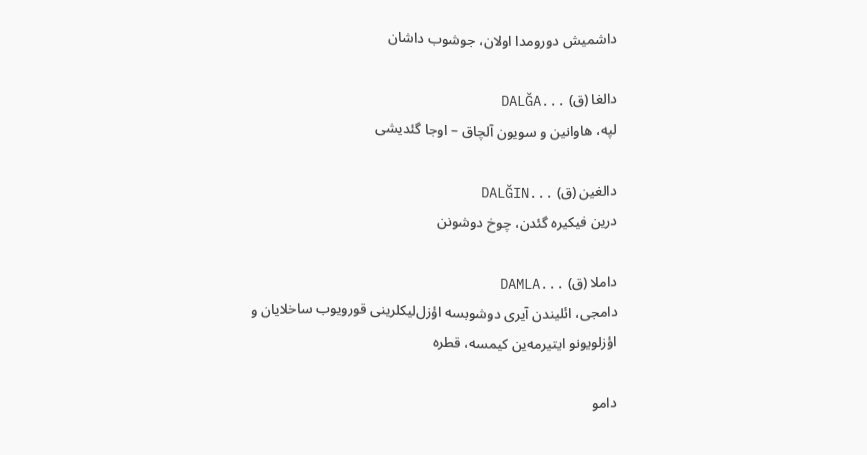داشمیش دورومدا اولان، جوشوب داشان

دالغا (ق) ...DALĞA
لپه، هاوانین و سویون آلچاق – اوجا گئدیشی

دالغین (ق) ...DALĞIN
درین فیكیره گئدن، چوخ دوشونن

داملا (ق) ...DAMLA
دامجی، ائلیندن آیری دوشوبسه اؤز‌ل‌لیكلرینی قورویوب ساخلایان و
اؤزلویونو ایتیرمه‌ین كیمسه، قطره

دامو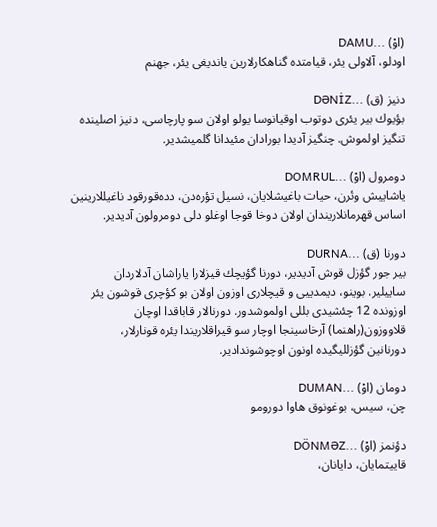(اوْ) ...DAMU
اودلو، آلاولی یئر، قیامتده گناهكارلارین یاندیغی یئر، جهنم

دنیز (ق) ...DƏNİZ
بؤیوك بیر یئری دوتوب اوقیانوسا یولو اولان سو پارچاسی، دنیز اصلینده
تنگیز اولموش. چنگیز آدیدا بورادان مئیدانا گلمیشدیر.

دومرول (اوْ) ...DOMRUL
یاشاییش وئرن، حیات باغیشلایان، نسیل تؤره‌دن، دده‌قورقود ناغیللارینین
اساس قهرمانلاریندان اولان دوخا قوجا اوغلو دلی دومرولون آدیدیر.

دورنا (ق) ...DURNA
بیر جور گؤزل قوش آدیدیر، دورنا گؤیچك قیزلارا یاراشان آدلاردان
ساییلیر. بوینو، دیمدییی و قیچلاری اوزون اولان بو كؤچری قوشون یئر
اوزونده 12 چئشیدی بللی اولموشدور. دورنالار قاباقدا اوچان
قلاووزون(راهنما) آرخاسینجا اوچار سو قیراقلاریندا یئره قونارلار،
دورنانین گؤزللیگیده اونون اوچوشوندادیر.

دومان (اوْ) ...DUMAN
چن، سیس، بوغونوق هاوا دورومو

دؤنمز (اوْ) ...DÖNMƏZ
قاییتمایان، دایانان،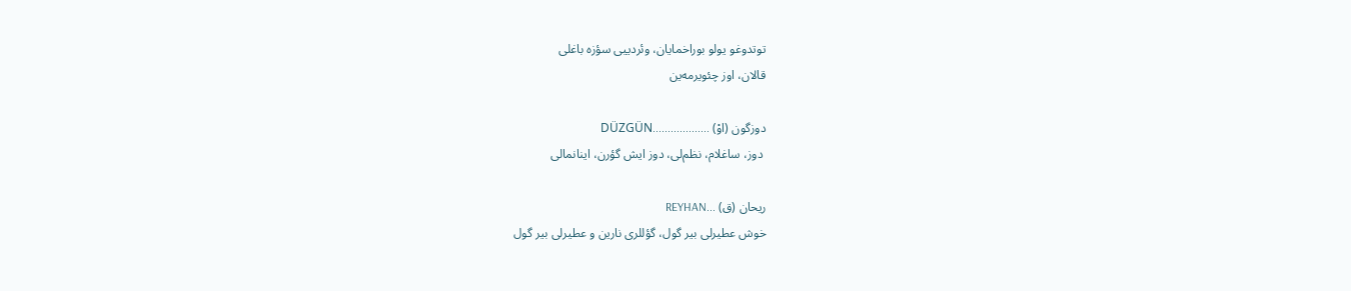توتدوغو یولو بوراخمایان، وئردییی سؤزه باغلی
قالان، اوز چئویرمه‌ین

دوزگون (اوْ) ...................DÜZGÜN
 دوز، ساغلام، نظم‌لی، دوز ایش گؤر‌ن، اینانمالی

ریحان (ق) ...REYHAN
خوش عطیرلی بیر گول، گؤللری نارین و عطیرلی بیر گول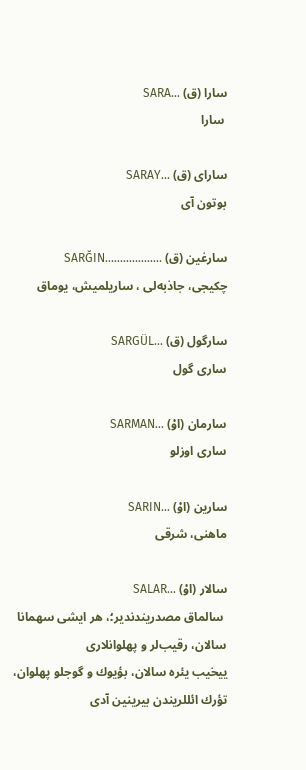سارا (ق) ...SARA
 سارا

سارای (ق) ...SARAY
بوتون آی

سارغین (ق) ...................SARĞIN
چكیجی، جاذبه‌لی ، ساریلمیش، یوماق

سارگول (ق) ...SARGÜL
ساری گول

سارمان (اوْ) ...SARMAN
ساری اوزلو

سارین (اوْ) ...SARIN
ماهنی، شرقی

سالار (اوْ) ...SALAR
 سالماق مصدریندندیر؛، هر ایشی سهمانا سالان، رقیب‌لر و پهلوانلاری
ییخیب یئره سالان، بؤیوك و گوجلو پهلوان، تؤرك ائللریندن بیرینین آدی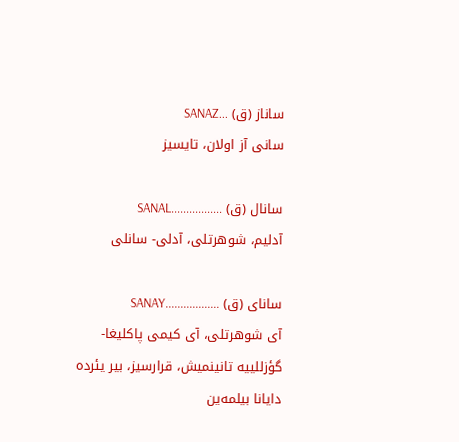ساناز (ق) ...SANAZ
سانی آز اولان، تایسیز

سانال (ق) .................SANAL
آدلیم، شوهرتلی، آدلی- سانلی

سانای (ق) ..................SANAY
آی شوهرتلی، آی كیمی پاكلیغا- گؤزللییه تانینمیش، قرارسیز، بیر یئرده
دایانا بیلمه‌ین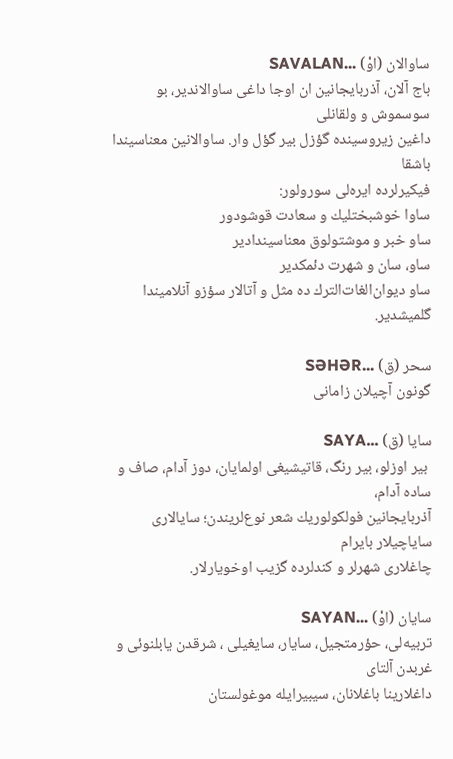ساوالان (اوْ) ...SAVALAN
باج آلان، آذربایجانین ان اوجا داغی ساوالاندیر، بو سوسموش و ولقانلی
داغین زیروسینده گؤزل بیر گؤل وار. ساوالانین معناسیندا باشقا
فیكیرلرده ایره‌لی سورولور:
ساوا خوشبختلیك و سعادت قوشودور
ساو خبر و موشتولوق معناسیندادیر
ساو، سان و شهرت دئمكدیر
ساو دیوان‌الغات‌الترك ده مثل و آتالار سؤزو آنلامیندا گلمیشدیر.

سحر (ق) ...SƏHƏR
گونون آچیلان زامانی

سایا (ق) ...SAYA
 بیر اوزلو، بیر رنگ، قاتیشیغی اولمایان، دوز آدام، صاف و ساده آدام،
آذربایجانین فولكولوریك شعر نوع‌لریندن؛ سایالاری سایاچیلار بایرام
چاغلاری شهرلر و كندلرده گزیب اوخویارلار.

سایان (اوْ) ...SAYAN
تربیه‌لی، حؤرمتجیل، سایار، سایغیلی ، شرقدن یابلنوئی و غربدن آلتای
داغلارینا باغلانان، سیبیرایله موغولستان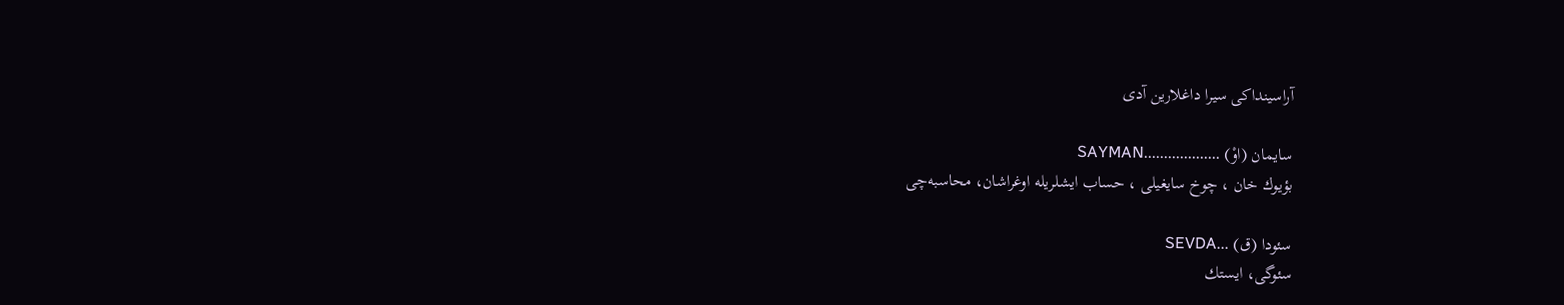آراسینداكی سیرا داغلارین آدی

سایمان (اوْ) ...................SAYMAN
بؤیوك خان ، چوخ سایغیلی ، حساب ایشلریله اوغراشان، محاسبه‌چی

سئودا (ق) ...SEVDA
سئوگی، ایستك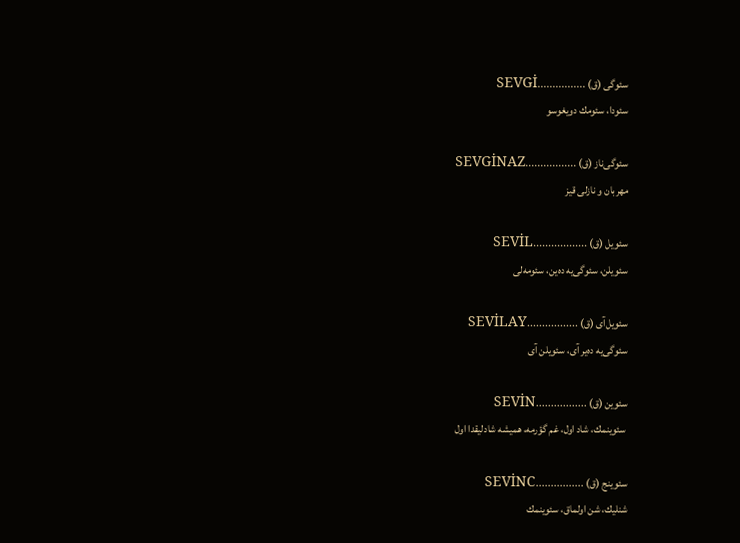سئوگی (ق) ................SEVGİ
سئودا، سئومك دویغوسو

سئوگی‌ناز (ق) .................SEVGİNAZ
مهربان و نازلی قیز

سئویل (ق) ..................SEVİL
سئویلن، سئوگی‌یه ده‌ین، سئومه‌لی

سئویل‌آی (ق) .................SEVİLAY
سئوگی‌یه ده‌یر آی، سئویلن آی

سئوین (ق) .................SEVİN
 سئوینمك، شاد اول، غم گؤرمه، همیشه شادلیقدا اول

سئوینج (ق) ................SEVİNC
شنلیك، شن اولماق، سئوینمك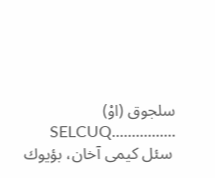سلجوق (اوْ) ................SELCUQ
 سئل كیمی آخان، بؤیوك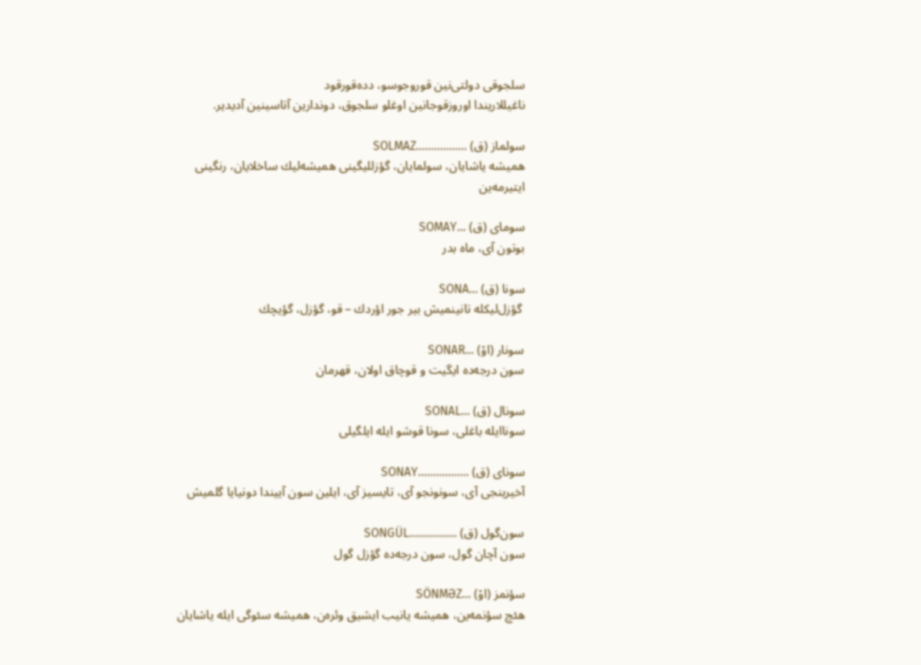سلجوقی دولتی‌نین قوروجوسو، دده‌قورقود
ناغیللاریندا اوروزقوجانین اوغلو سلجوق، دوندارین آتاسینین آدیدیر.

سولماز (ق) .................SOLMAZ
همیشه یاشایان، سولمایان، گؤزللیگینی همیشه‌لیك ساخلایان، رنگینی
ایتیرمه‌ین

سومای (ق) ...SOMAY
بوتون آی، ماه بدر

سونا (ق) ...SONA
 گؤز‌ل‌لیكله تانینمیش بیر جور اؤردك – قو، گؤزل، گؤیچك

سونار (اوْ) ...SONAR
سون درجه‌ده ایگیت و قوچاق اولان، قهرمان

سونال (ق) ...SONAL
سوناایله باغلی، سونا قوشو ایله ایلگیلی

سونای (ق) .................SONAY
آخیرینجی آی، سونونجو آی، تایسیز آی، ایلین سون آییندا دونیایا گلمیش

سون‌گول (ق) ................SONGÜL
سون آچان گول، سون درجه‌ده گؤزل گول

سؤنمز (اوْ) ...SÖNMƏZ
هئچ سؤنمه‌ین، همیشه یانیب ایشیق وئره‌ن، همیشه سئوگی ایله یاشایان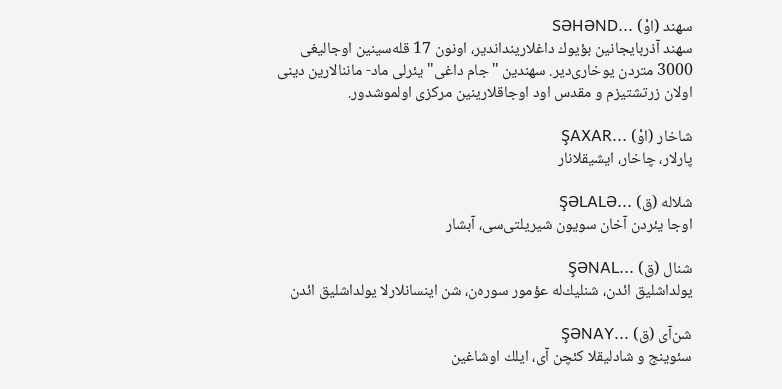سهند (اوْ) ...SƏHƏND
سهند آذربایجانین بؤیوك داغلارینداندیر، اونون 17 قله‌سینین اوجالیغی
3000 متردن یوخاری‌دیر. سهندین "جام داغی" یئرلی ماد- ماننالارین دینی
اولان زرتشتیزم و مقدس اود اوجاقلارینین مركزی اولموشدور.

شاخار (اوْ) ...ŞAXAR
پارلار، چاخار، ایشیقلانار

شلاله (ق) ...ŞƏLALƏ
اوجا یئردن آخان سویون شیریلتی‌سی، آبشار

شنال (ق) ...ŞƏNAL
یولداشلیق ائدن، شنلیك‌له عؤمور سوره‌ن، شن اینسانلارلا یولداشلیق ائدن

شن‌آی (ق) ...ŞƏNAY
سئوینج و شادلیقلا كئچن آی، ایلك اوشاغین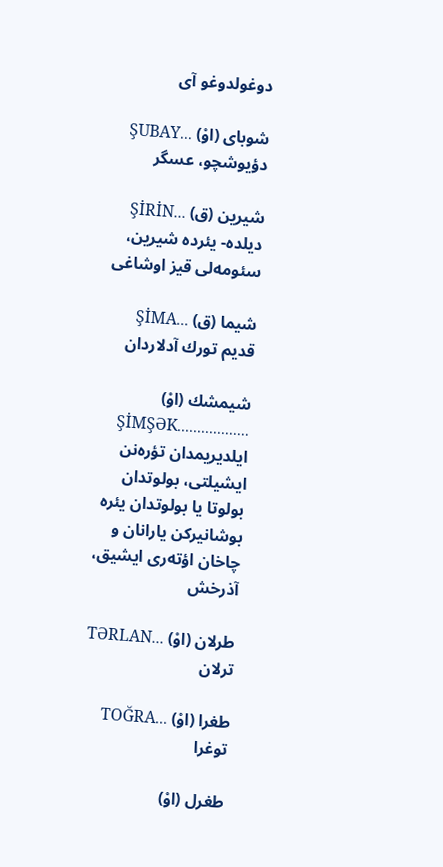دوغولدوغو آی

شوبای (اوْ) ...ŞUBAY
دؤیوشچو، عسگر

شیرین (ق) ...ŞİRİN
دیلده- یئرده شیرین، سئومه‌لی قیز اوشاغی

شیما (ق) ...ŞİMA
قدیم تورك آدلاردان

شیمشك (اوْ) ..................ŞİMŞƏK
ایلدیریمدان تؤره‌نن ایشیلتی، بولوتدان بولوتا یا بولوتدان یئره
بوشانیركن یارانان و چاخان اؤته‌ری ایشیق، آذرخش

طرلان (اوْ) ...TƏRLAN
ترلان

طغرا (اوْ) ...TOĞRA
توغرا

طغرل (اوْ)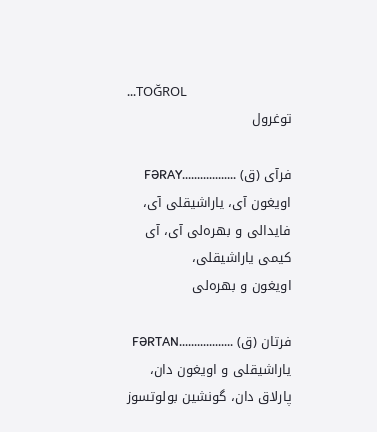...TOĞROL
توغرول

فرآی (ق) ..................FƏRAY
اویغون آی، یاراشیقلی آی، فایدالی و بهره‌لی آی، آی كیمی یاراشیقلی،
اویغون و بهره‌لی

فرتان (ق) ..................FƏRTAN
یاراشیقلی و اویغون دان، پارلاق دان، گونشین بولوتسوز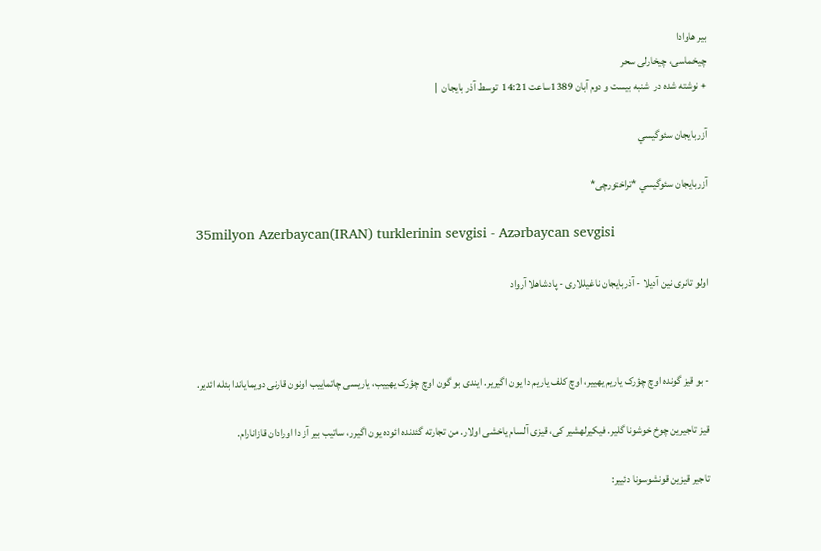بیر هاوادا
چیخماسی، چیخارلی سحر
+ نوشته شده در  شنبه بیست و دوم آبان 1389ساعت 14:21  توسط آذر بایجان  |

آزربايجان سئوگيسي

آزربايجان سئوگيسي *تراختورچی*

35milyon Azerbaycan(IRAN) turklerinin sevgisi - Azərbaycan sevgisi

اولو تانری نین آدیلا - آذربایجان ناغیللاری - پادشاهلا آرواد



- بو قیز گونده اوچ چؤرک یاریم یهییر، اوچ کلف یاریم دا یون اگیریر. ایندی بو گون اوچ چؤرک یهییب، یاریسی چاتماییب اونون قارنی دویمایاندا بئله ائدیر.

قیز تاجیرین چوخ خوشونا گلیر. فیکیرلهشیر کی، قیزی آلسام یاخشی اولار. من تجارته گئدنده ائوده یون اگیرر، ساتیب بیر آز دا اورادان قازانارام.

تاجیر قیزین قونشوسونا دئییر: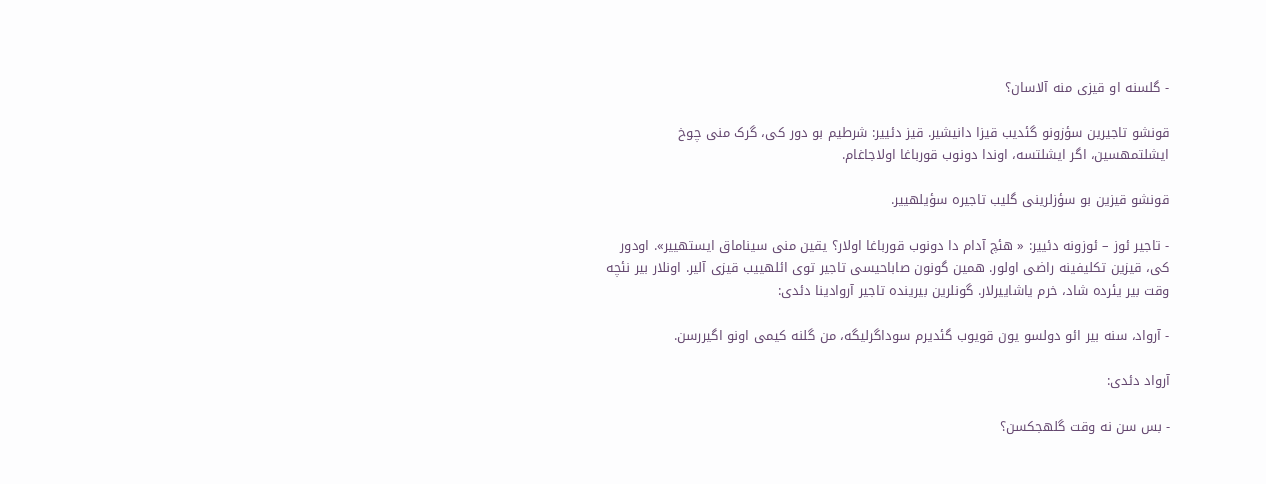- گلسنه او قیزی منه آلاسان؟

قونشو تاجیرین سؤزونو گئدیب قیزا دانیشیر. قیز دئییر: شرطیم بو دور کی، گرک منی چوخ ایشلتمهسین، اگر ایشلتسه، اوندا دونوب قورباغا اولاجاغام.

قونشو قیزین بو سؤزلرینی گلیب تاجیره سؤیلهییر.

- تاجیر ئوز – ئوزونه دئییر: « هئچ آدام دا دونوب قورباغا اولار؟ یقین منی سیناماق ایستهییر». اودور کی، قیزین تکلیفینه راضی اولور. همین گونون صاباحیسی تاجیر توی ائلهییب قیزی آلیر. اونلار بیر نئچه وقت بیر یئرده شاد، خرم یاشاییرلار. گونلرین بیرینده تاجیر آروادینا دئدی:

- آرواد، سنه بیر ائو دولسو یون قویوب گئدیرم سوداگرلیگه، من گلنه کیمی اونو اگیررسن.

آرواد دئدی:

- بس سن نه وقت گلهجکسن؟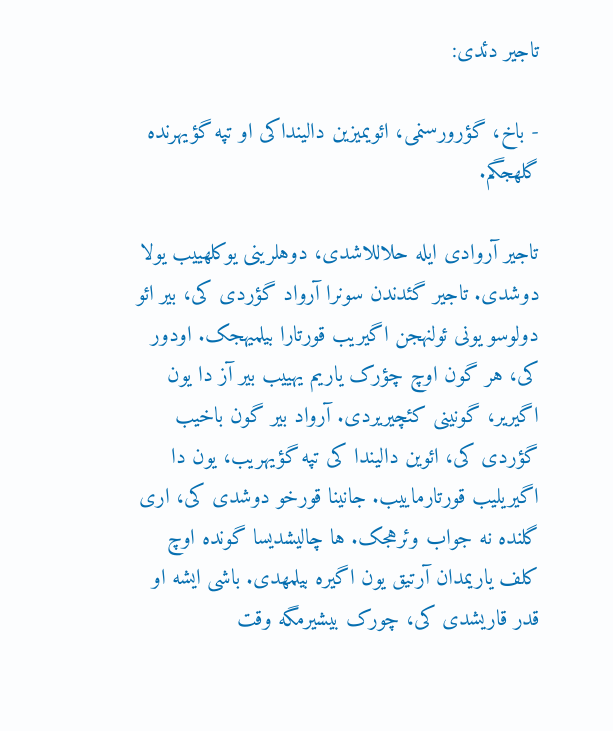تاجیر دئدی:

- باخ، گؤرورسنمی، ائویمیزین دالینداکی او تپه گؤیهرنده گلهجگم.

تاجیر آروادی ایله حلاللاشدی، دوهلرینی یوکلهییب یولا دوشدی. تاجیر گئدندن سونرا آرواد گؤردی کی، بیر ائو دولوسو یونی ئولنهجن اگیریب قورتارا بیلمیهجک. اودور کی، هر گون اوچ چؤرک یاریم یهییب بیر آز دا یون اگیریر، گونینی کئچیریردی. آرواد بیر گون باخیب گؤردی کی، ائوین دالیندا کی تپه گؤیهریب، یون دا اگیریلیب قورتارماییب. جانینا قورخو دوشدی کی، اری گلنده نه جواب وئرهجک. ها چالیشدیسا گونده اوچ کلف یاریمدان آرتیق یون اگیره بیلمهدی. باشی ایشه او قدر قاریشدی کی، چورک بیشیرمگه وقت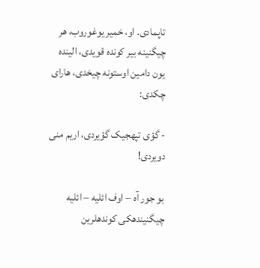تاپمادی. او، خمیر یوغوروب، هر چیگنینه بیر کونده قویدی، الینده یون دامین اوستونه چیخدی، هارای چکدی:

- گؤی تپهجیک گؤیردی، اریم منی دویردی!

بو جور آه – اوف ائلیه – ائلیه چیگنیندهکی کوندهلرین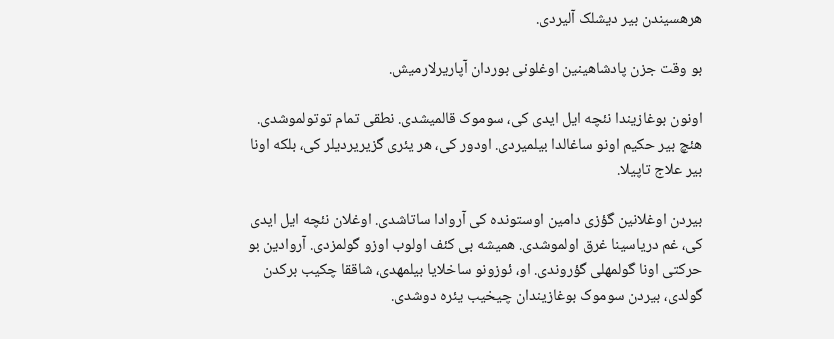هرهسیندن بیر دیشلک آلیردی.

بو وقت جزن پادشاهینین اوغلونی بوردان آپاریرلارمیش.

اونون بوغازیندا نئچه ایل ایدی کی، سوموک قالمیشدی. نطقی تمام توتولموشدی. هئچ بیر حکیم اونو ساغالدا بیلمیردی. اودور کی، هر یئری گزیریردیلر کی، بلکه اونا بیر علاج تاپیلا.

بیردن اوغلانین گؤزی دامین اوستونده کی آروادا ساتاشدی. اوغلان نئچه ایل ایدی کی، غم دریاسینا غرق اولموشدی. همیشه بی کئف اولوب اوزو گولمزدی. آروادین بو حرکتی اونا گولمهلی گؤروندی. او، ئوزونو ساخلایا بیلمهدی، شاققا چکیب برکدن گولدی، بیردن سوموک بوغازیندان چیخیب یئره دوشدی.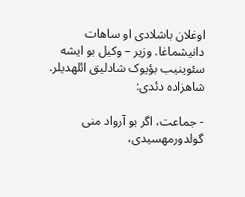اوغلان باشلادی او ساهات دانیشماغا. وزیر – وکیل بو ایشه سئوینیب بؤیوک شادلیق ائلهدیلر. شاهزاده دئدی:

- جماعت، اگر بو آرواد منی گولدورمهسیدی،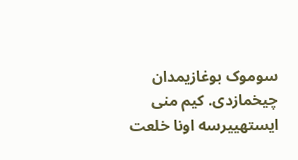سوموک بوغازیمدان چیخمازدی. کیم منی ایستهییرسه اونا خلعت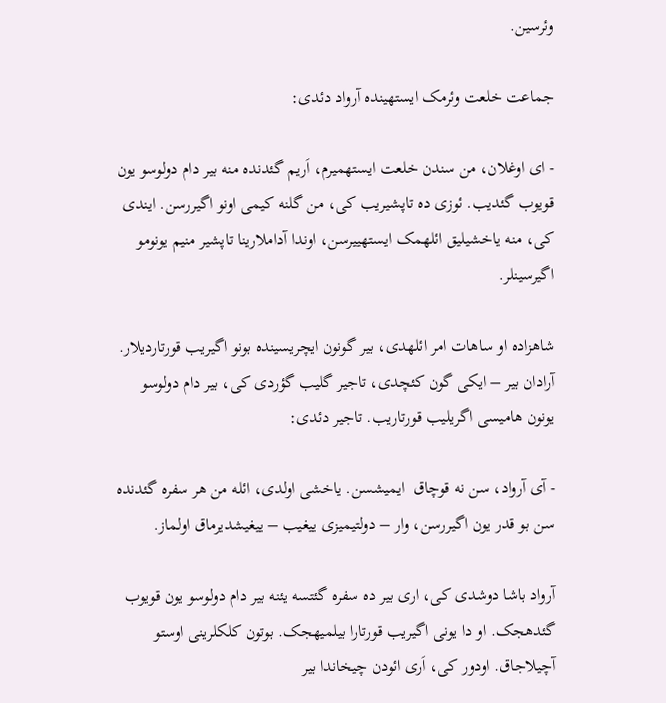وئرسین.

جماعت خلعت وئرمک ایستهینده آرواد دئدی:

- ای اوغلان، من سندن خلعت ایستهمیرم، اَریم گئدنده منه بیر دام دولوسو یون قویوب گئدیب. ئوزی ده تاپشیریب کی، من گلنه کیمی اونو اگیررسن. ایندی کی، منه یاخشیلیق ائلهمک ایستهییرسن، اوندا آداملارینا تاپشیر منیم یونومو اگیرسینلر.

شاهزاده او ساهات امر ائلهدی، بیر گونون ایچریسینده بونو اگیریب قورتاردیلار. آرادان بیر – ایکی گون کئچدی، تاجیر گلیب گؤردی کی، بیر دام دولوسو یونون هامیسی اگریلیب قورتاریب. تاجیر دئدی:

- آی آرواد، سن نه قوچاق  ایمیشسن. یاخشی اولدی، ائله من هر سفره گئدنده سن بو قدر یون اگیررسن، وار – دولتیمیزی ییغیب – ییغیشدیرماق اولماز.

آرواد باشا دوشدی کی، اری بیر ده سفره گئتسه یئنه بیر دام دولوسو یون قویوب گئدهجک. او دا یونی اگیریب قورتارا بیلمیهجک. بوتون کلکلرینی اوستو آچیلاجاق. اودور کی، اَری ائودن چیخاندا بیر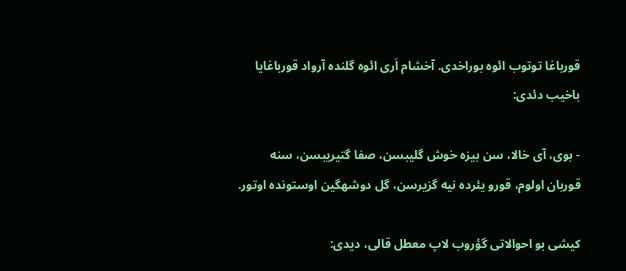قورباغا توتوب ائوه بوراخدی. آخشام اَری ائوه گلنده آرواد قورباغایا باخیب دئدی:

- بوی، آی خالا، سن بیزه خوش گلیبسن، صفا گتیریبسن، سنه قوربان اولوم، قورو یئرده نیه گزیرسن، گل دوشهگین اوستونده اوتور.

کیشی بو احوالاتی گؤروب لاپ معطل قالی، دیدی: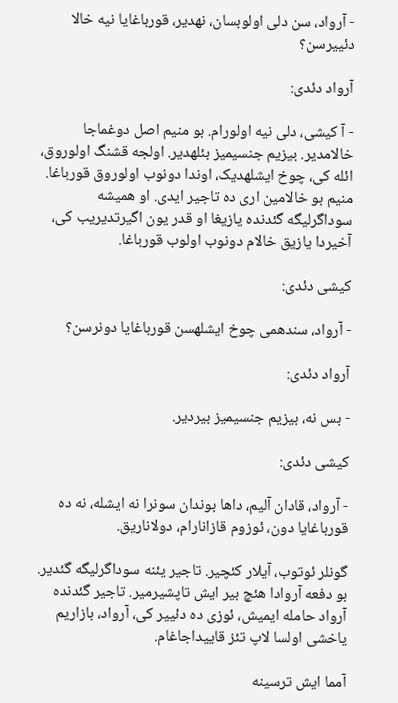- آرواد، سن دلی اولوبسان، نهدیر، قورباغایا نیه خالا دئییرسن؟

آرواد دئدی:

- آ کیشی، دلی نیه اولورام. بو منیم اصل دوغماجا خالامدیر. بیزیم جنسیمیز بئلهدیر. اولجه قشنگ اولوروق، ائله کی، چوخ ایشلهدیک، اوندا دونوب اولوروق قورباغا. منیم بو خالامین اری ده تاجیر ایدی. او همیشه سوداگرلیگه گئدنده یازیغا او قدر یون اگیرتدیریب کی، آخیردا یازیق خالام دونوب اولوب قورباغا.

کیشی دئدی:

- آرواد، سندهمی چوخ ایشلهسن قورباغایا دونرسن؟

آرواد دئدی:

- بس نه، بیزیم جنسیمیز بیردیر.

کیشی دئدی:

- آرواد، قادان آلیم، داها بوندان سونرا نه ایشله، نه ده قورباغایا دون، ئوزوم قازانارام، دولاناریق.

گونلر ئوتوب، آیلار کئچیر. تاجیر یئنه سوداگرلیگه گئدیر. بو دفعه آروادا هئچ بیر ایش تاپشیرمیر. تاجیر گئدنده آرواد حامله ایمیش، ئوزی ده دئییر کی، آرواد، بازاریم یاخشی اولسا لاپ تئز قاییداجاغام.

آمما ایش ترسینه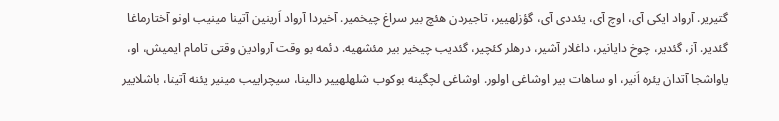گتیریر. آرواد ایکی آی، اوچ آی، یئددی آی، گؤزلهییر، تاجیردن هئچ بیر سراغ چیخمیر. آخیردا آرواد اَرینین آتینا مینیب اونو آختارماغا گئدیر. آز، گئدیر، چوخ دایانیر، داغلار آشیر، درهلر کئچیر، گئدیب چیخیر بیر مئشهیه. دئمه بو وقت آروادین وقتی تامام ایمیش، او، یاواشجا آتدان یئره اَنیر، او ساهات بیر اوشاغی اولور. اوشاغی لچگینه بوکوب شلهلهییر دالینا، سیچراییب مینیر یئنه آتینا، باشلاییر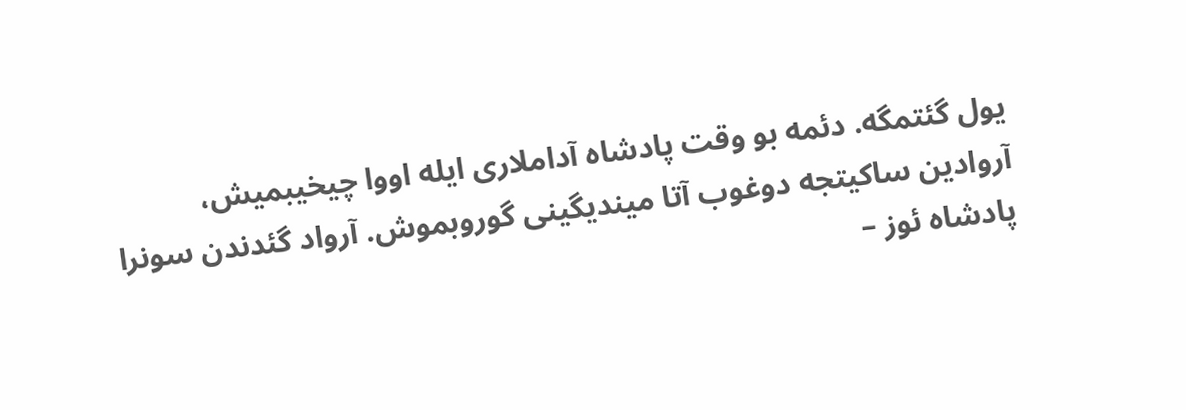یول گئتمگه. دئمه بو وقت پادشاه آداملاری ایله اووا چیخیبمیش، آروادین ساکیتجه دوغوب آتا میندیگینی گوروبموش. آرواد گئدندن سونرا پادشاه ئوز –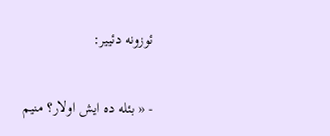ئوزونه دئییر:

- « بئله ده ایش اولار؟ منیم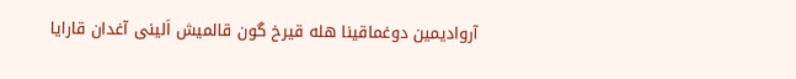آروادیمین دوغماقینا هله قیرخ گون قالمیش اَلینی آغدان قارایا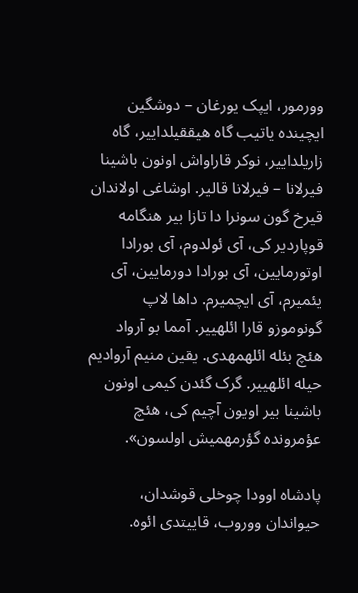وورمور، ایپک یورغان – دوشگین ایچینده یاتیب گاه هیققیلداییر، گاه زاریلداییر، نوکر قاراواش اونون باشینا فیرلانا – فیرلانا قالیر. اوشاغی اولاندان قیرخ گون سونرا دا تازا بیر هنگامه قوپاردیر کی، آی ئولدوم، آی بورادا اوتورمایین، آی بورادا دورمایین، آی یئمیرم، آی ایچمیرم. داها لاپ گونوموزو قارا ائلهییر. آمما بو آرواد هئچ بئله ائلهمهدی. یقین منیم آروادیم حیله ائلهییر. گرک گئدن کیمی اونون باشینا بیر اویون آچیم کی، هئچ عؤمرونده گؤرمهمیش اولسون».

پادشاه اوودا چوخلی قوشدان، حیواندان ووروب، قاییتدی ائوه.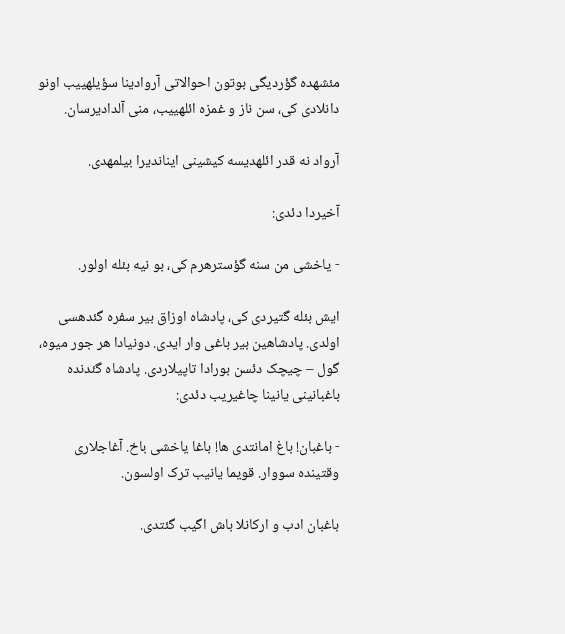مئشهده گؤردیگی بوتون احوالاتی آروادینا سؤیلهییب اونو دانلادی کی، سن ناز و غمزه ائلهییب، منی آلدادیرسان.

آرواد نه قدر ائلهدیسه کیشینی ایناندیرا بیلمهدی.

آخیردا دئدی:

- یاخشی من سنه گؤسترهرم کی، بو نیه بئله اولور.

ایش بئله گتیردی کی، پادشاه اوزاق بیر سفره گئدهسی اولدی. پادشاهین بیر باغی وار ایدی. دونیادا هر جور میوه، گول – چیچک دئسن بورادا تاپیلاردی. پادشاه گئدنده باغبانینی یانینا چاغیریب دئدی:

- باغبان! باغ امانتدی ها! باغا یاخشی باخ. آغاجلاری وقتینده سووار. قویما یانیب ترک اولسون.

باغبان ادب و ارکانلا باش اگیب گئتدی.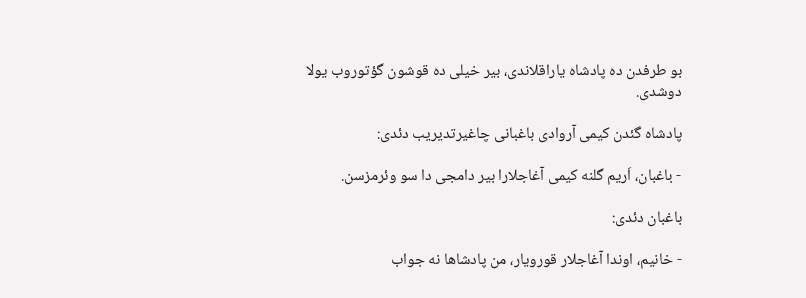بو طرفدن ده پادشاه یاراقلاندی، بیر خیلی ده قوشون گؤتوروب یولا دوشدی.

پادشاه گئدن کیمی آروادی باغبانی چاغیرتدیریب دئدی:

- باغبان، اَریم گلنه کیمی آغاجلارا بیر دامجی دا سو وئرمزسن.

باغبان دئدی:

- خانیم، اوندا آغاجلار قورویار، من پادشاها نه جواب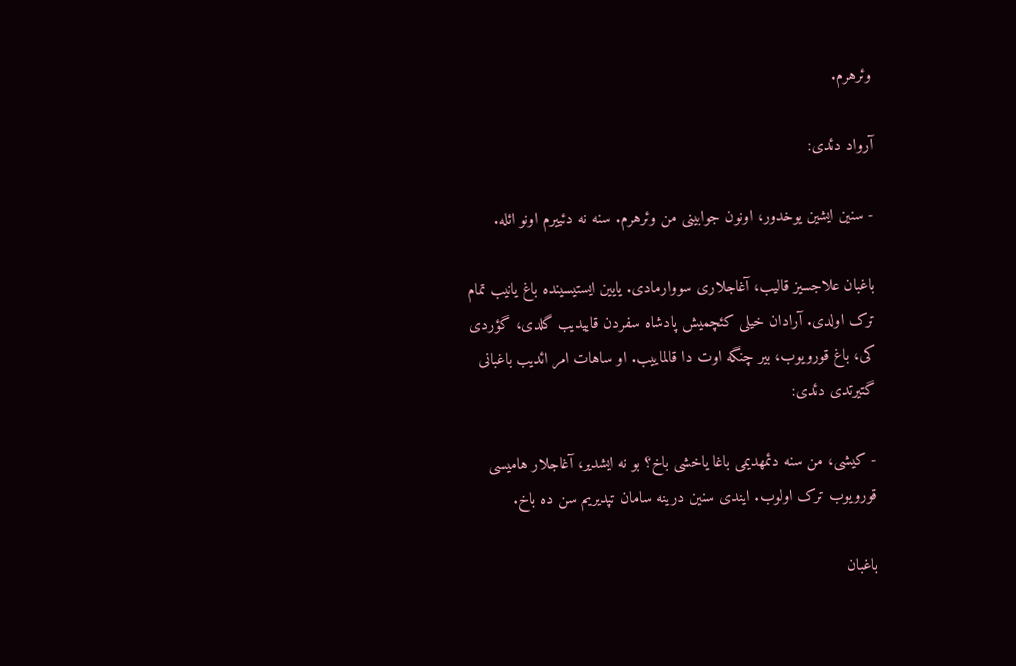وئرهرم.

آرواد دئدی:

- سنین ایشین یوخدور، اونون جوابینی من وئرهرم. سنه نه دئییرم اونو ائله.

باغبان علاجسیز قالیب، آغاجلاری سووارمادی. یایین ایستیسینده باغ یانیب تمام ترک اولدی. آرادان خیلی کئچمیش پادشاه سفردن قاییدیب گلدی، گؤردی کی، باغ قورویوب، بیر چنگه اوت دا قالماییب. او ساهات امر ائدیب باغبانی گتیرتدی دئدی:

- کیشی، من سنه دئمهدیمی باغا یاخشی باخ؟ بو نه ایشدیر، آغاجلار هامیسی قورویوب ترک اولوب. ایندی سنین درینه سامان تپدیریم سن ده باخ.

باغبان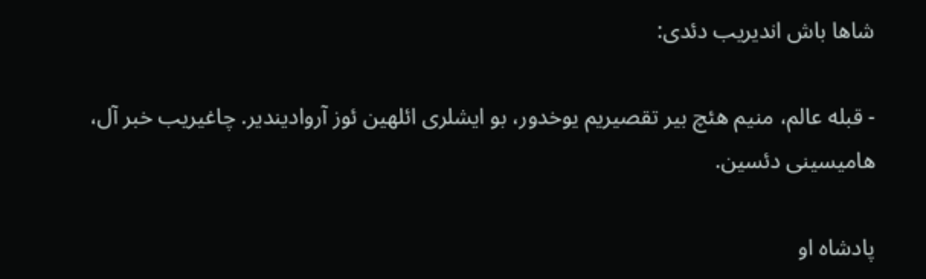شاها باش اندیریب دئدی:

- قبله عالم، منیم هئچ بیر تقصیریم یوخدور، بو ایشلری ائلهین ئوز آروادیندیر. چاغیریب خبر آل، هامیسینی دئسین.

پادشاه او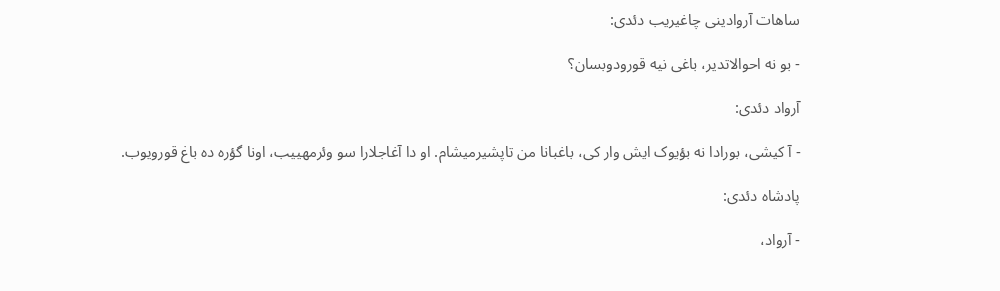ساهات آروادینی چاغیریب دئدی:

- بو نه احوالاتدیر، باغی نیه قورودوبسان؟

آرواد دئدی:

- آ کیشی، بورادا نه بؤیوک ایش وار کی، باغبانا من تاپشیرمیشام. او دا آغاجلارا سو وئرمهییب، اونا گؤره ده باغ قورویوب.

پادشاه دئدی:

- آرواد،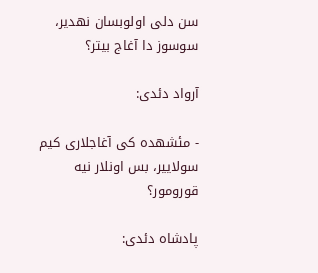سن دلی اولوبسان نهدیر، سوسوز دا آغاج بیتر؟

آرواد دئدی:

- مئشهده کی آغاجلاری کیم سولاییر، بس اونلار نیه قورومور؟

پادشاه دئدی: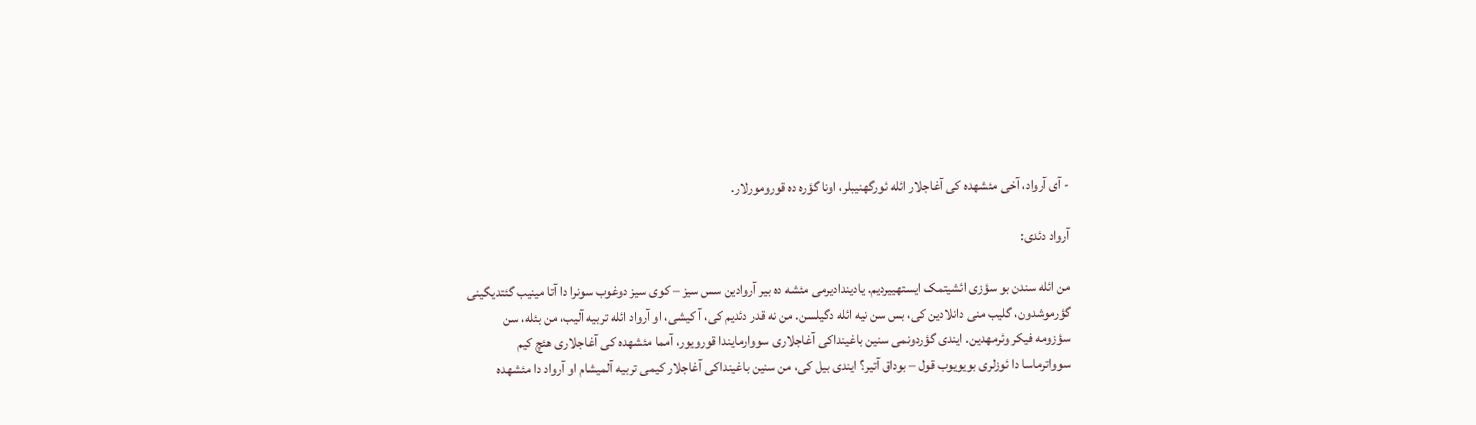- آی آرواد، آخی مئشهده کی آغاجلار ائله ئورگهنیبلر، اونا گؤره ده قورومورلار.

آرواد دئدی:

من ائله سندن بو سؤزی ائشیتمک ایستهییردیم. یادیندادیرمی مئشه ده بیر آروادین سس سیز – کوی سیز دوغوب سونرا دا آتا مینیب گئتدیگینی گؤرموشدون، گلیب منی دانلادین کی، بس سن نیه ائله دگیلسن. من نه قدر دئدیم کی، آ کیشی، او آرواد ائله تربیه آلیب، من بئله، سن سؤزومه فیکر وئرمهدین. ایندی گؤردونمی سنین باغینداکی آغاجلاری سووارمایندا قورویور، آمما مئشهده کی آغاجلاری هئچ کیم سوواترماسا دا ئوزلری بویویوب قول – بوداق آتیر؟ ایندی بیل کی، من سنین باغینداکی آغاجلار کیمی تربیه آلمیشام او آرواد دا مئشهده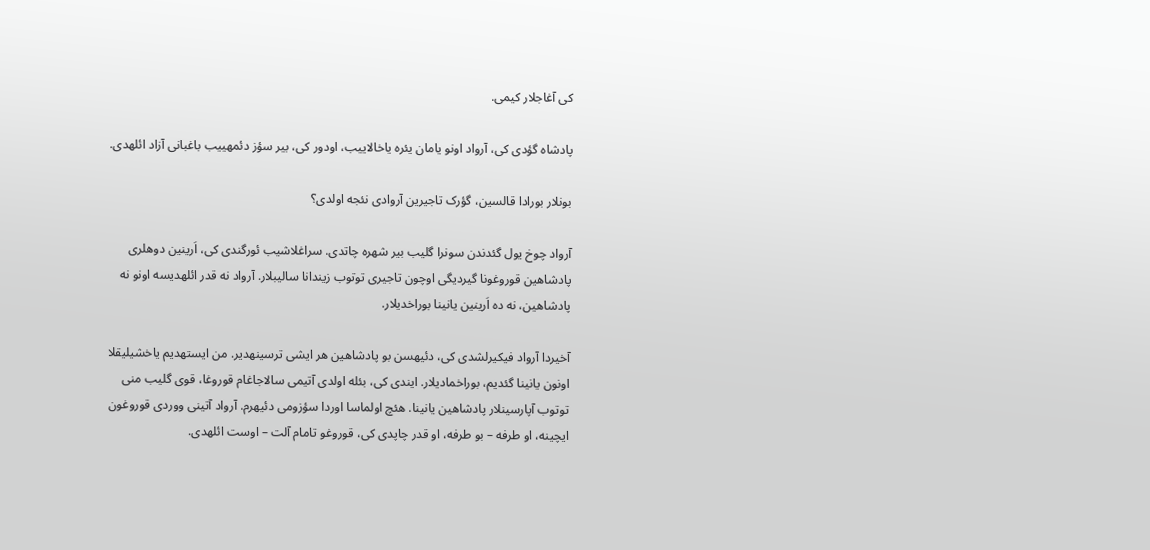کی آغاجلار کیمی.

پادشاه گؤدی کی، آرواد اونو یامان یئره یاخالاییب، اودور کی، بیر سؤز دئمهییب باغبانی آزاد ائلهدی.

بونلار بورادا قالسین، گؤرک تاجیرین آروادی نئجه اولدی؟

آرواد چوخ یول گئدندن سونرا گلیب بیر شهره چاتدی. سراغلاشیب ئورگندی کی، اَرینین دوهلری پادشاهین قوروغونا گیردیگی اوچون تاجیری توتوب زیندانا سالیبلار. آرواد نه قدر ائلهدیسه اونو نه پادشاهین، نه ده اَرینین یانینا بوراخدیلار.

آخیردا آرواد فیکیرلشدی کی، دئیهسن بو پادشاهین هر ایشی ترسینهدیر. من ایستهدیم یاخشیلیقلا اونون یانینا گئدیم، بوراخمادیلار. ایندی کی، بئله اولدی آتیمی سالاجاغام قوروغا، قوی گلیب منی توتوب آپارسینلار پادشاهین یانینا. هئچ اولماسا اوردا سؤزومی دئیهرم. آرواد آتینی ووردی قوروغون ایچینه، او طرفه – بو طرفه، او قدر چاپدی کی، قوروغو تامام آلت – اوست ائلهدی.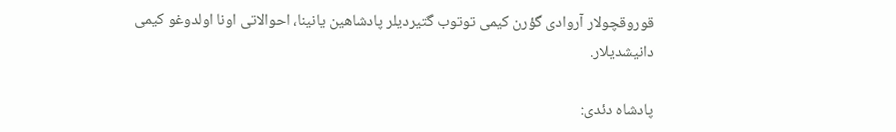قوروقچولار آروادی گؤرن کیمی توتوب گتیردیلر پادشاهین یانینا، احوالاتی اونا اولدوغو کیمی دانیشدیلار.

پادشاه دئدی: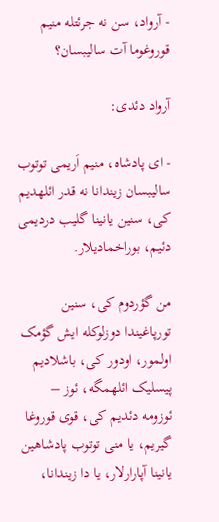- آرواد، سن نه جرئتله منیم قوروغوما آت سالیبسان؟

آرواد دئدی:

- ای پادشاه، منیم اَریمی توتوب سالیبسان زیندانا نه قدر ائلهدیم کی، سنین یانینا گلیب دردیمی دئیم، بوراخمادیلار.

من گؤردوم کی، سنین تورپاغیندا دوزلوکله ایش گؤمک اولمور، اودور کی، باشلادیم پیسلیک ائلهمگه، ئوز – ئوزومه دئدیم کی، قوی قوروغا گیریم، یا منی توتوب پادشاهین یانینا آپارارلار، یا دا زیندانا،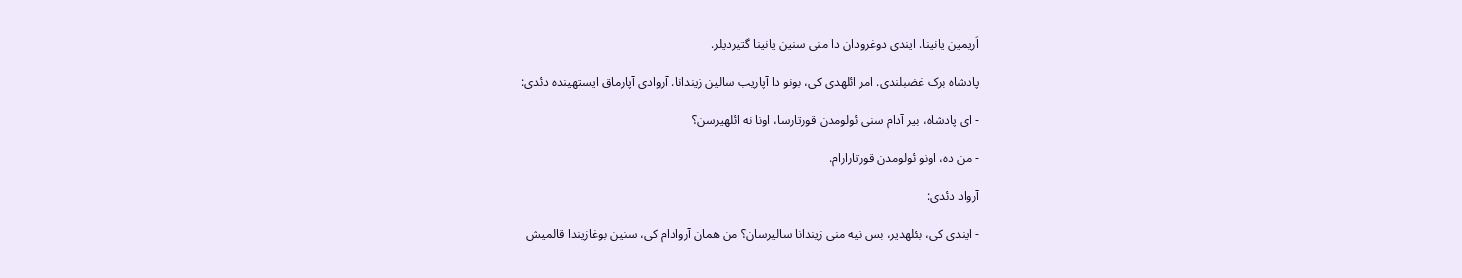اَریمین یانینا. ایندی دوغرودان دا منی سنین یانینا گتیردیلر.

پادشاه برک غضبلندی. امر ائلهدی کی، بونو دا آپاریب سالین زیندانا. آروادی آپارماق ایستهینده دئدی:

- ای پادشاه، بیر آدام سنی ئولومدن قورتارسا، اونا نه ائلهیرسن؟

- من ده، اونو ئولومدن قورتارارام.

آرواد دئدی:

- ایندی کی، بئلهدیر، بس نیه منی زیندانا سالیرسان؟ من همان آروادام کی، سنین بوغازیندا قالمیش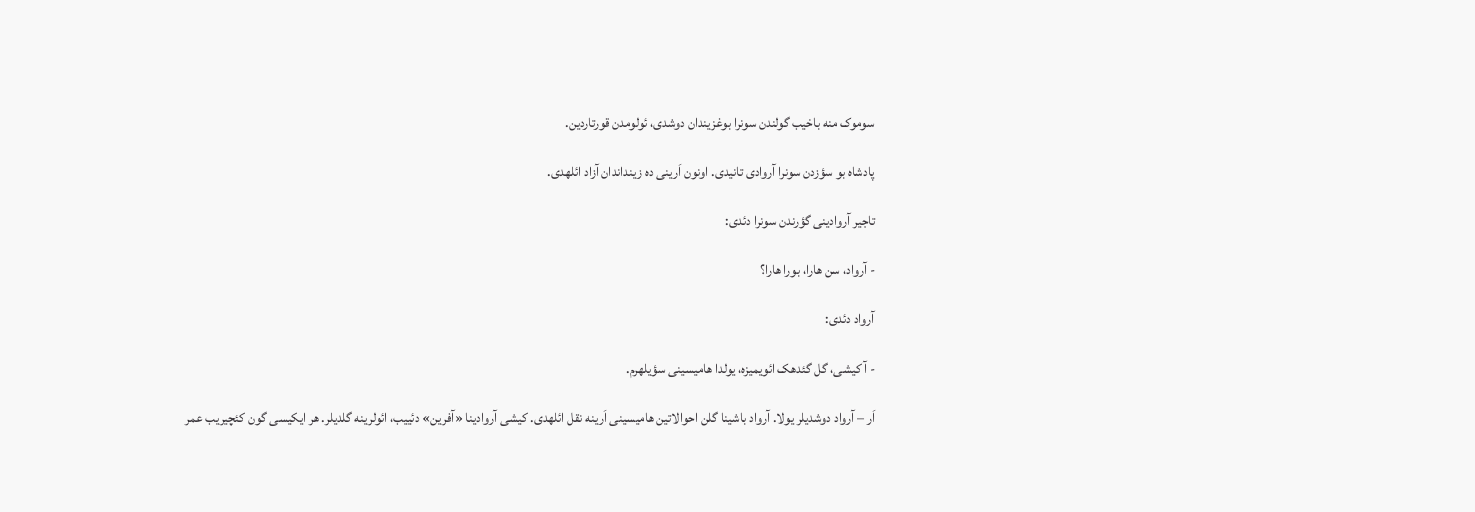سوموک منه باخیب گولندن سونرا بوغزیندان دوشدی، ئولومدن قورتاردین.

پادشاه بو سؤزدن سونرا آروادی تانیدی. اونون اَرینی ده زینداندان آزاد ائلهدی.

تاجیر آروادینی گؤرندن سونرا دئدی:

- آرواد، سن هارا، بورا هارا؟

آرواد دئدی:

- آ کیشی، گل گئدهک ائویمیزه، یولدا هامیسینی سؤیلهرم.

اَر – آرواد دوشدیلر یولا. آرواد باشینا گلن احوالاتین هامیسینی اَرینه نقل ائلهدی. کیشی آروادینا «آفرین» دئییب، ائولرینه گلدیلر. هر ایکیسی گون کئچیریب عمر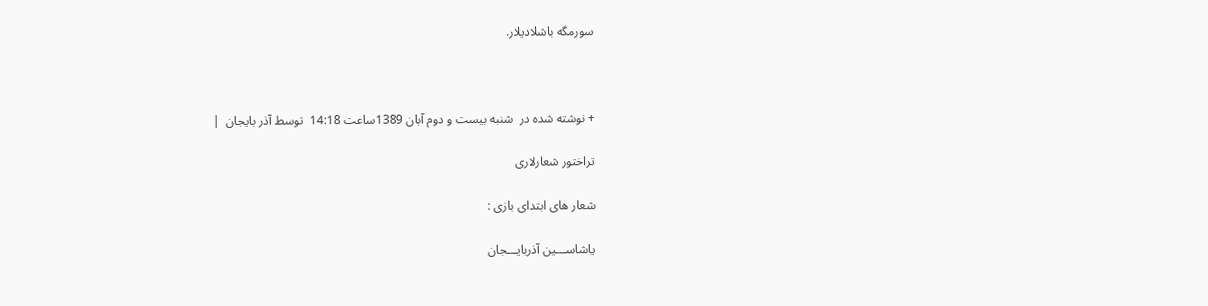سورمگه باشلادیلار.



+ نوشته شده در  شنبه بیست و دوم آبان 1389ساعت 14:18  توسط آذر بایجان  |

تراختور شعارلاری

شعار های ابتدای بازی :

یاشاســـین آذربایـــجان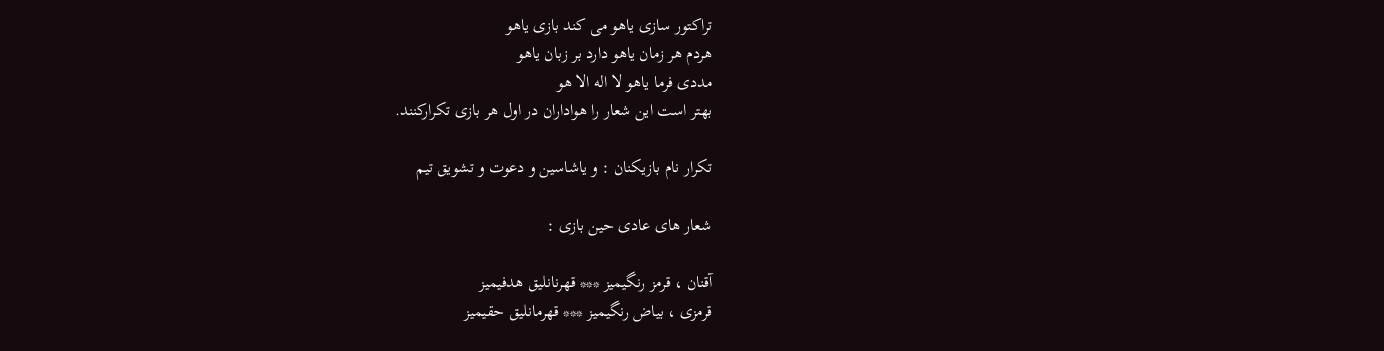تراکتور سازی یاهو می کند بازی یاهو
هردم هر زمان یاهو دارد بر زبان یاهو
مددی فرما یاهو لا اله الا هو
بهتر است این شعار را هواداران در اول هر بازی تکرارکنند.

تکرار نام بازیکنان : و یاشاسین و دعوت و تشویق تیم

شعار های عادی حین بازی :

آقنان ، قرمز رنگیمیز *** قهرنانلیق هدفیمیز
قرمزی ، بیاض رنگیمیز *** قهرمانلیق حقیمیز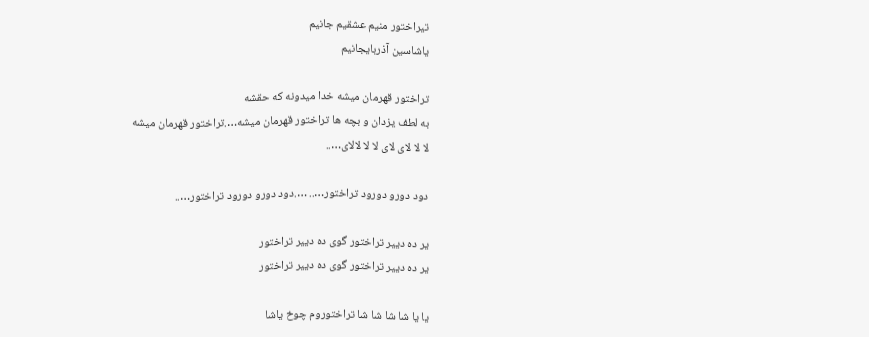تیراختور منیم عشقیم جانیم
یاشاسین آذربایجانیم

تراختور قهرمان میشه خدا میدونه که حقشه
به لطف یزدان و بچه ها تراختور قهرمان میشه….تراختور قهرمان میشه
لا لا لای لای لا لا لالای…..

دود دورو دورود تراختور….. ….دود دورو دورود تراختور…..

یر ده دییر تراختور گوی ده دییر تراختور
یر ده دییر تراختور گوی ده دییر تراختور

یا یا شا شا شا شا تراختوروم چوخ یاشا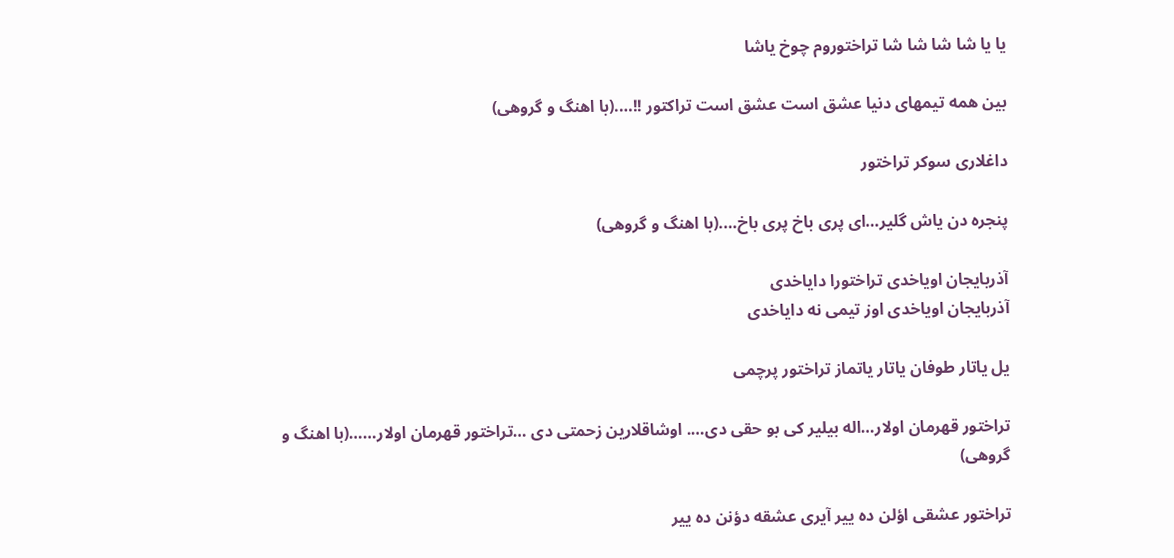یا یا شا شا شا شا تراختوروم چوخ یاشا

بین همه تیمهای دنیا عشق است عشق است تراکتور !!….(با اهنگ و گروهی)

داغلاری سوکر تراختور

پنجره دن یاش گلیر…ای پری باخ پری باخ….(با اهنگ و گروهی)

آذربایجان اویاخدی تراختورا دایاخدی
آذربایجان اویاخدی اوز تیمی نه دایاخدی

یل یاتار طوفان یاتار یاتماز تراختور پرچمی

تراختور قهرمان اولار…اله بیلیر کی بو حقی دی…. اوشاقلارین زحمتی دی …تراختور قهرمان اولار……(با اهنگ و گروهی)

تراختور عشقی اؤلن ده ییر آیری عشقه دؤنن ده ییر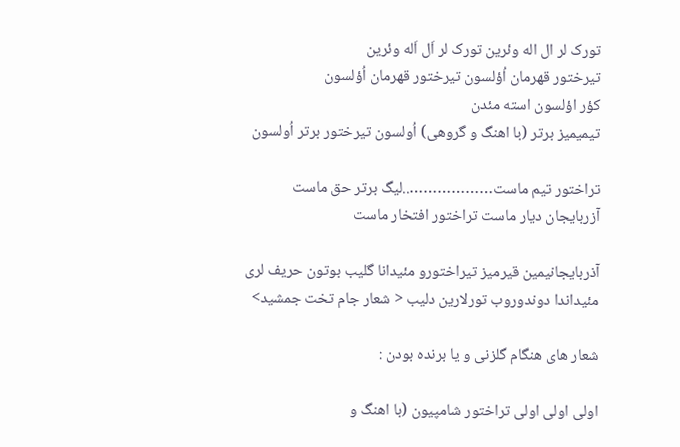تورک لر ال اله وئرین تورک لر اَل اَله وئرین
تیرختور قهرمان اُؤلسون تیرختور قهرمان اُؤلسون
کؤر اؤلسون استه مئدن
تیمیمیز برتر (با اهنگ و گروهی) اُولسون تیرختور برتر اُولسون

تراختور تیم ماست………………..لیگ برتر حق ماست
آزربایجان دیار ماست تراختور افتخار ماست

آذربایجانیمین قیرمیز تیراختورو مئیدانا گلیب بوتون حریف لری
مئیداندا دوندوروب تورلارین دلیب < شعار جام تخت جمشید>

شعار های هنگام گلزنی و یا برنده بودن :

اولی اولی اولی تراختور شامپیون (با اهنگ و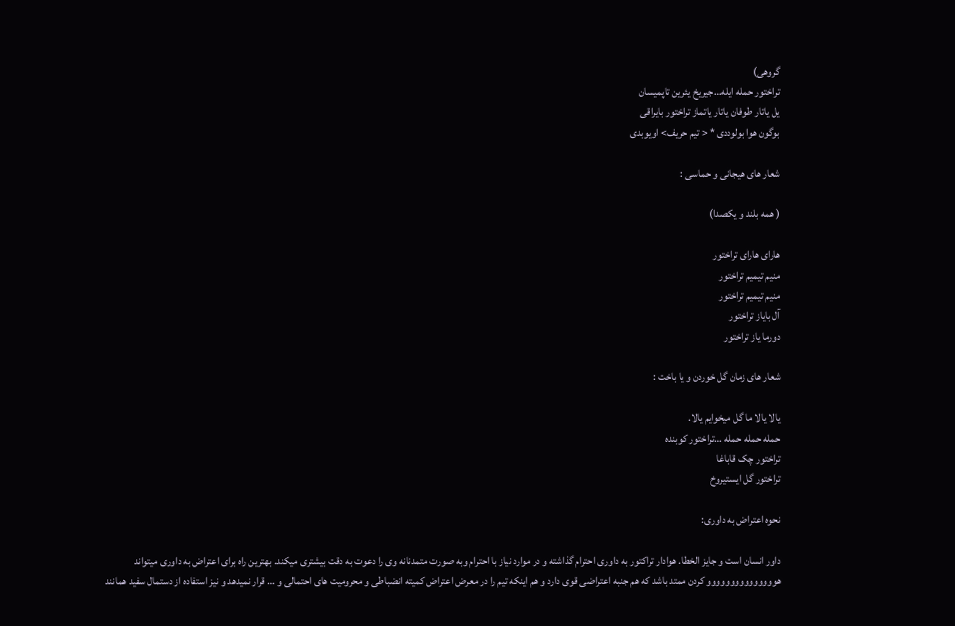گروهی)
تراختور حمله ایله…جیریخ یئرین تاپمیسان
یل یاتار طوفان یاتار یاتماز تراختور بایراقی
بوگون هوا بولوددی * < تیم حریف> اویوبدی

شعار های هیجانی و حماسی :

( همه بلند و یکصدا)

هارای هارای تراختور
منیم تیمیم تراختور
منیم تیمیم تراختور
آل بایاز تراختور
دورما یاز تراختور

شعار های زمان گل خوردن و یا باخت :

یالا یالا ما گل میخوایم یالا.
حمله حمله حمله …تراختور کوبنده
تراختور چک قاباغا
تراختور گل ایستیروخ

نحوه اعتراض به داوری:

داور انسان است و جایز الخطا. هوادار تراکتور به داوری احترام گذاشته و در موارد نیاز با احترام وبه صورت متمدنانه وی را دعوت به دقت بیشتری میکند. بهترین راه برای اعتراض به داوری میتواند هووووووووووووووو کردن ممتد باشد که هم جنبه اعتراضی قوی دارد و هم اینکه تیم را در معرض اعتراض کمیته انضباطی و محرومیت های احتمالی و … قرار نمیدهد و نیز استفاده از دستمال سفید همانند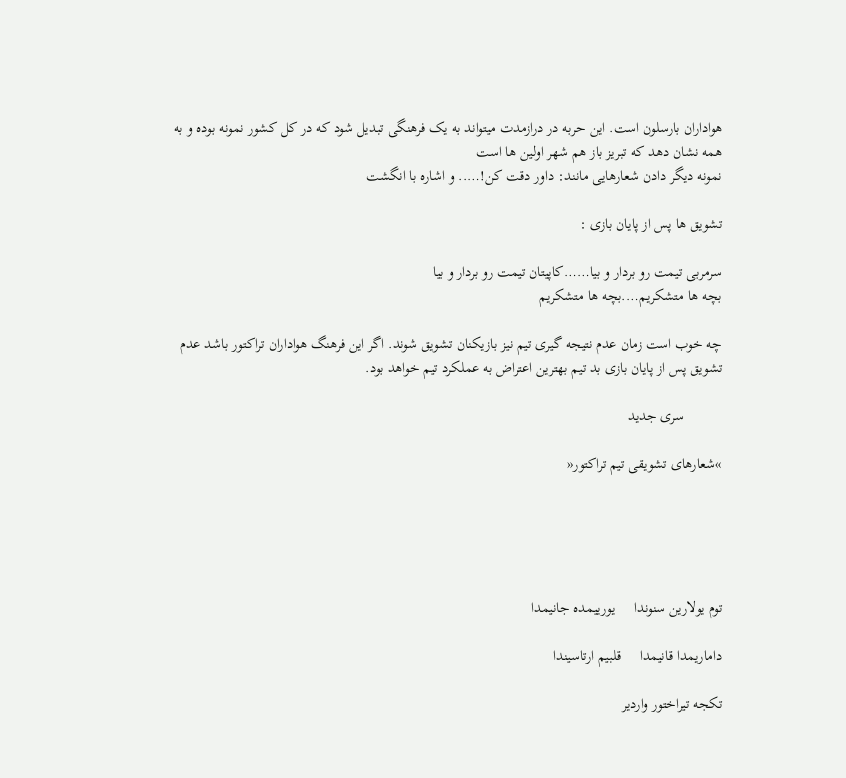هواداران بارسلون است. این حربه در درازمدت میتواند به یک فرهنگی تبدیل شود که در کل کشور نمونه بوده و به همه نشان دهد که تبریز باز هم شهر اولین ها است
نمونه دیگر دادن شعارهایی مانند: داور دقت کن!….. و اشاره با انگشت

تشویق ها پس از پایان بازی :

سرمربی تیمت رو بردار و بیا……کاپیتان تیمت رو بردار و بیا
بچه ها متشکریم….بچه ها متشکریم

چه خوب است زمان عدم نتیجه گیری تیم نیز بازیکنان تشویق شوند. اگر این فرهنگ هواداران تراکتور باشد عدم تشویق پس از پایان بازی بد تیم بهترین اعتراض به عملکرد تیم خواهد بود.

          سری جدید

»شعارهای تشویقی تیم تراکتور«





توم یولارین سنوندا     یورییمده جانیمدا

داماریمدا قانیمدا     قلبیم ارتاسیندا

تکجه تیراختور واردیر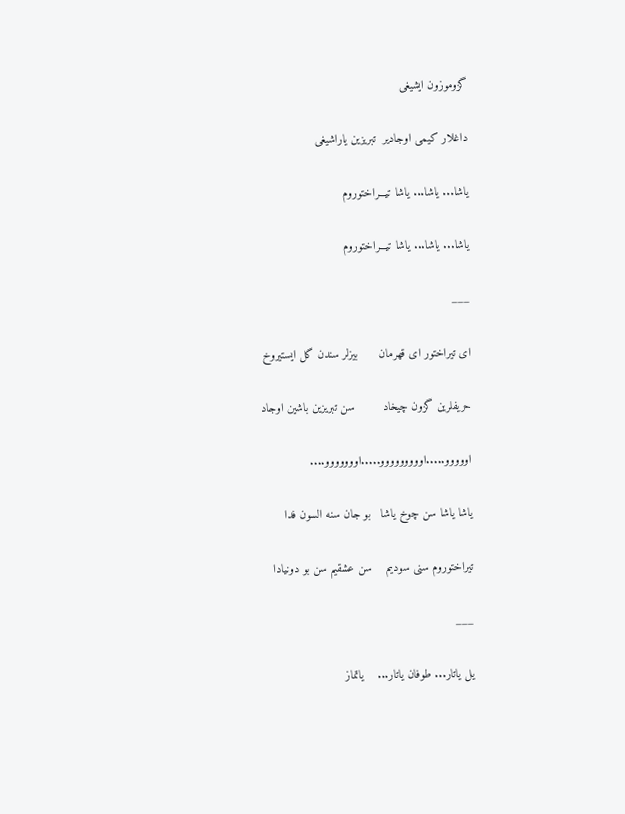گزوموزون ایشیغی

داغلار کیمی اوجادیر  تبریزین یاراشیغی

یاشا... یاشا... یاشا تیـــراختوروم

یاشا... یاشا... یاشا تیـــراختوروم

___

ای تیراختور ای قهرمان      بیزلر سندن گل ایستیروخ

حریفلرین گزون چیخاد        سن تبریزین باشین اوجاد

اووووو.....اووووووووو.....اووووووو....

یاشا یاشا سن چوخ یاشا   بو جان سنه السون فدا

تیراختوروم سنی سودیم    سن عشقیم سن بو دونیادا

___

یل یاتار... طوفان یاتار...    یاتماز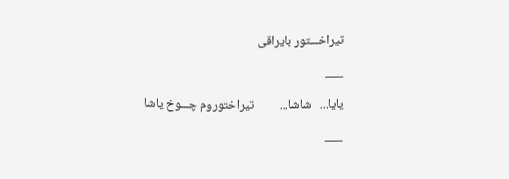تیراخـــتور بایراقی

___

یایا...   شاشا...         تیراختوروم چـــوخ یاشا

___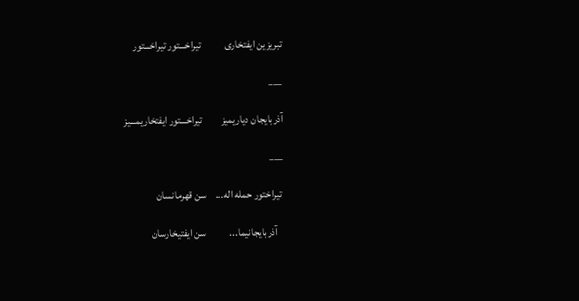تبریزین ایفتخاری           تیراخـــتور تیراخـــتور

___

آذربایجان دیاریمیز         تیراخـــتور ایفتخاریمـــیز

___

 تیراختور حمله اله...    سن قهرمانسان

   آذربایجانیما...           سن ایفتیخارسان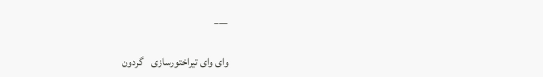___

وای وای تیراختورسازی    گردون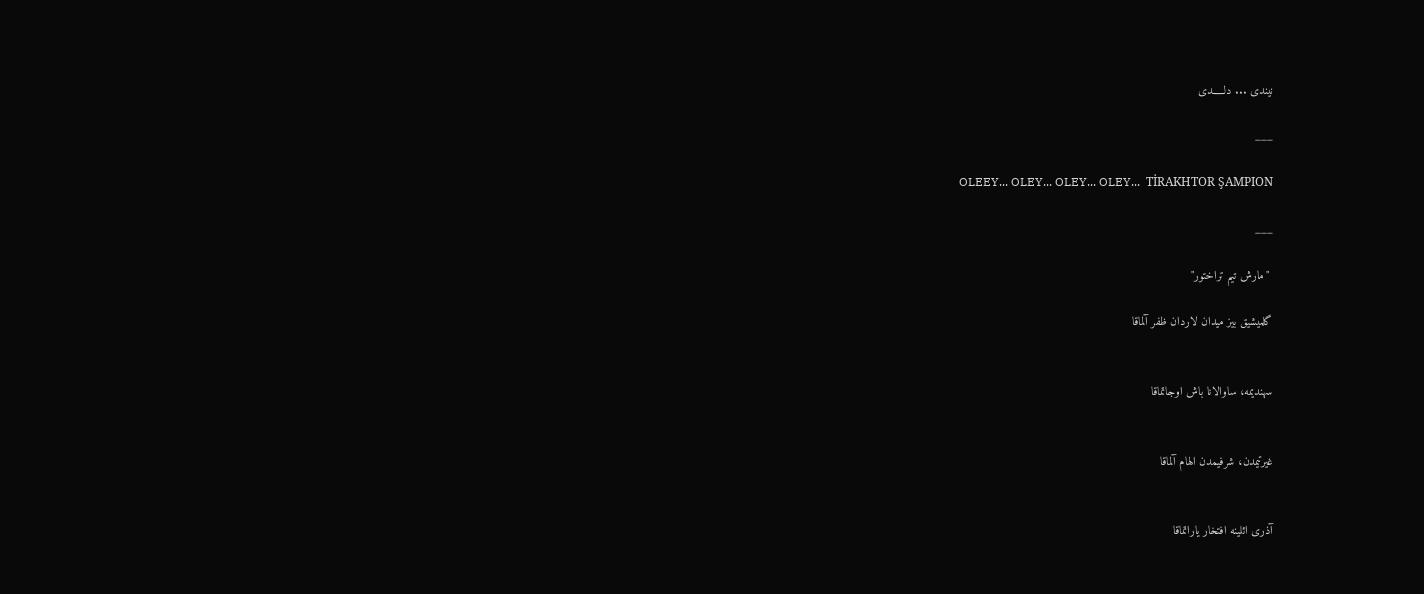نیندی ... دلـــــدی

___

 OLEEY... OLEY... OLEY... OLEY...  TİRAKHTOR ŞAMPION

___

 "مارش تیم تراختور"

گلمیشیق بیز میدان لاردان ظفر آلماقا


سهندیمه، ساوالانا باش اوجاتماقا


غیرتیمدن، شرفیمدن الهام آلماقا


آذری ائلینه افتخار یاراتماقا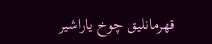قهرمانلیق چوخ یاراشیر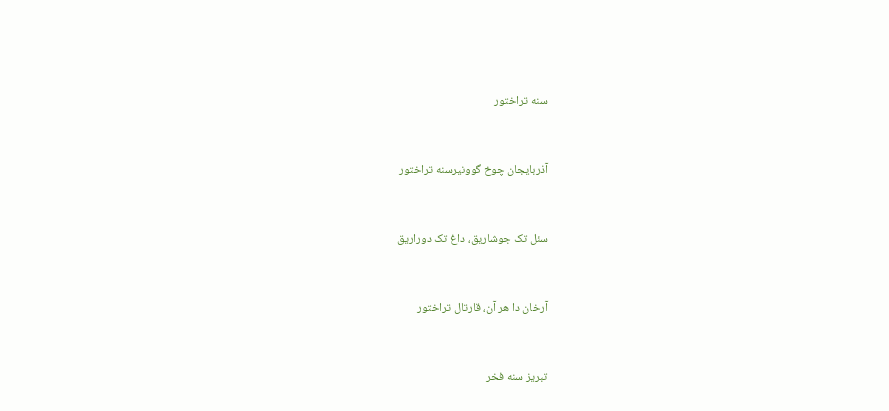سنه تراختور


آذربایجان چوخ گوونیرسنه تراختور


سئل تک جوشاریق، داغ تک دوراریق


آرخان دا هر آن، قارتال تراختور


تبریز سنه فخر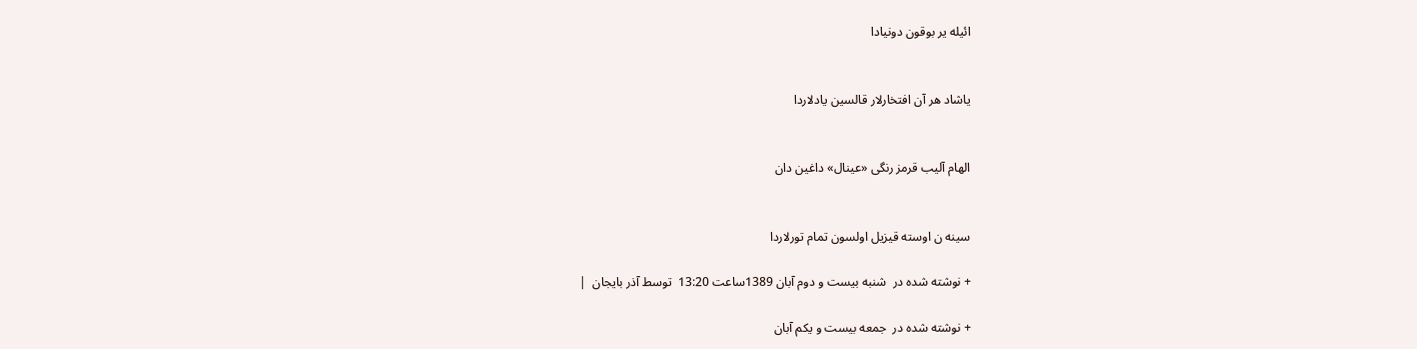ائیله یر بوقون دونیادا


یاشاد هر آن افتخارلار قالسین یادلاردا


الهام آلیب قرمز رنگی «عینال» داغین دان


سینه ن اوسته قیزیل اولسون تمام تورلاردا

+ نوشته شده در  شنبه بیست و دوم آبان 1389ساعت 13:20  توسط آذر بایجان  |

+ نوشته شده در  جمعه بیست و یکم آبان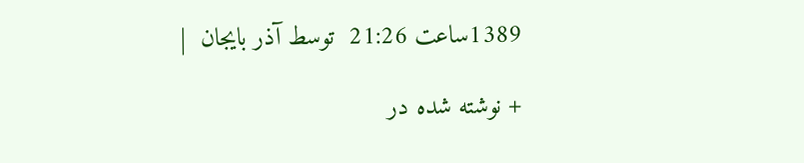1389ساعت 21:26  توسط آذر بایجان  |

+ نوشته شده در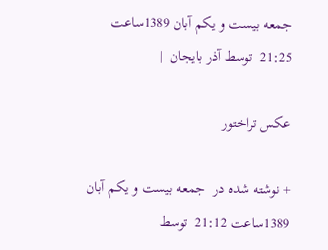جمعه بیست و یکم آبان 1389ساعت 21:25  توسط آذر بایجان  |

عکس تراختور

+ نوشته شده در  جمعه بیست و یکم آبان 1389ساعت 21:12  توسط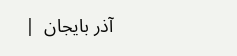آذر بایجان  |